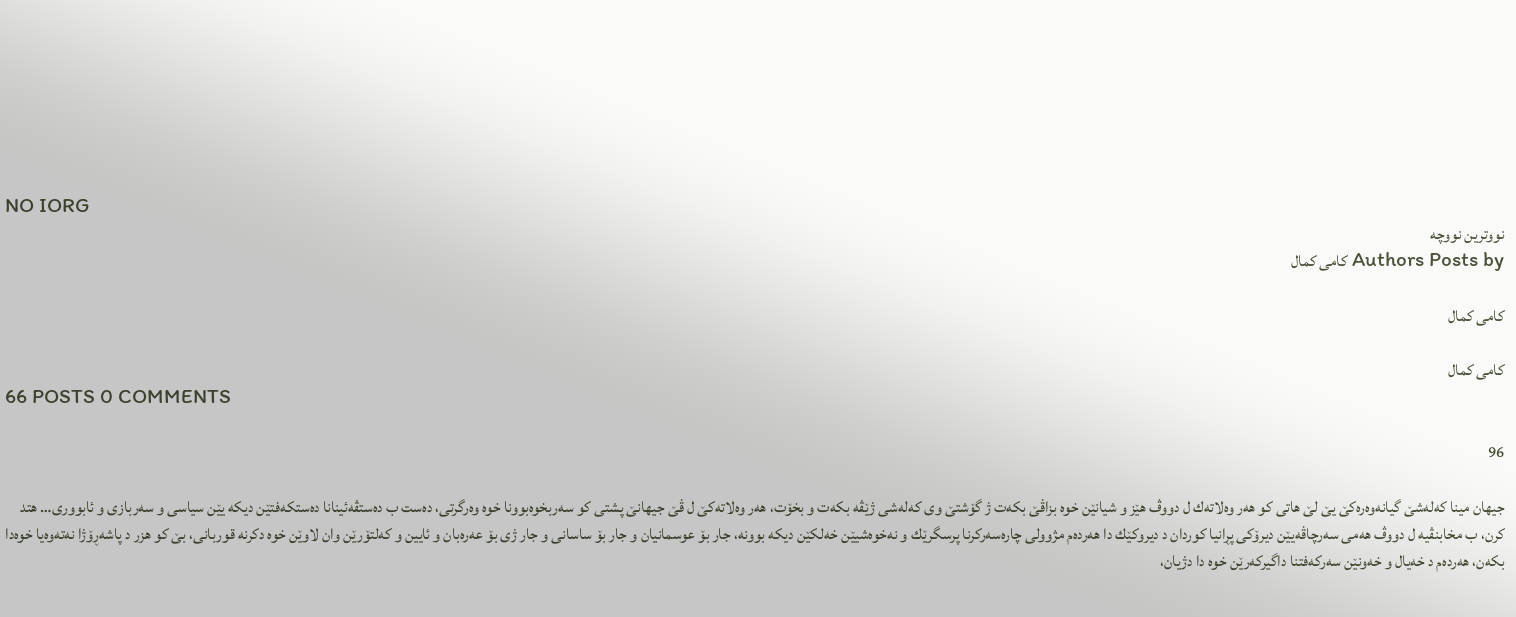NO IORG
نووترين نووچه
Authors Posts by كامی كمال

كامی كمال

كامی كمال
66 POSTS 0 COMMENTS

96

جیهان مینا كه‌له‌شێ گیانه‌وه‌ره‌كێ یێ لێ هاتى كو هه‌ر وه‌لاته‌ك ل دووڤ هێز و شیانێن خوه‌ بزاڤێ بكه‌ت ژ گۆشتێ وى كه‌له‌شى ژێڤه‌ بكه‌ت و بخۆت، هه‌ر وه‌لاته‌كێ ل ڤێ جیهانێ پشتى كو سه‌ربخوه‌بوونا خوه‌ وه‌رگرتى، ده‌ست ب ده‌ستڤه‌ئینانا ده‌ستكه‌فتێن دیكه‌ یێن سیاسى و سه‌ربازى و ئابوورى… هتد كرن، ب مخابنڤیه‌ ل دووڤ هه‌مى سه‌رچاڤه‌یێن دیرۆكى پڕانیا كوردان د دیروكێك دا هه‌رده‌م مژوولى چاره‌سه‌ركرنا پرسگرێك و نه‌خوه‌شیێن خه‌لكێن دیكه‌ بوونه‌، جار بۆ عوسمانیان و جار بۆ ساسانی و جار ژى بۆ عه‌ره‌بان و ئایین و كه‌لتۆرێن وان لاوێن خوه‌ دكرنه‌ قوربانى، بێ كو هزر د پاشه‌ڕۆژا نه‌ته‌وه‌یا خوه‌دا بكه‌ن، هه‌رده‌م د خه‌یال و خه‌ونێن سه‌ركه‌فتنا داگیركه‌رێن خوه‌ دا دژیان،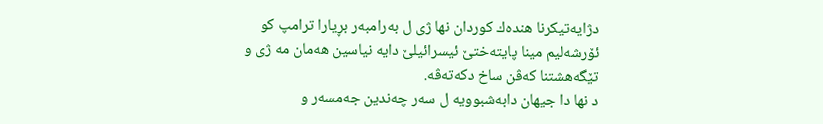دژایه‌تیكرنا هنده‌ك كوردان نها ژى ل به‌رامبه‌ر بڕیارا ترامپ كو ئۆرشه‌لیم مینا پایته‌ختێ ئیسرائیلێ دایه‌ نیاسین هه‌مان مه‌ ژى و تێگه‌هشتنا كه‌ڤن ساخ دكه‌ته‌ڤه‌.
د نها دا جیهان دابه‌شبوویه‌ ل سه‌ر چه‌ندین جه‌مسه‌ر و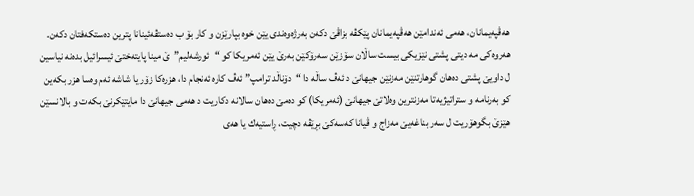هه‌ڤپه‌یمانان، هه‌مى ئه‌ندامێن هه‌ڤپه‌یمانان پێكڤه‌ بزاڤێ دكه‌ن به‌رژه‌وه‌ندى یێن خوه‌ بپارێزن و كار بۆ ب ده‌ستڤه‌ئینانا پترین ده‌ستكه‌فتان دكه‌ن. هه‌روه‌كى مه‌ دیتى پشتى نێزیكى بیست ساڵان سۆزێن سه‌رۆكێن به‌رێ یێن ئه‌مریكا كو “ئورشه‌لیم”ێ مینا پایته‌ختێ ئیسرائیل بده‌نه‌ نیاسین ل داویێ پشتى ده‌هان گوهارتنێن مه‌زنێن جیهانێ د ئه‌ڤ ساڵه‌ دا “دۆناڵد ترامپ” ئه‌ڤ كاره‌ ئه‌نجام دا، هزره‌كا زۆر یا شاشه‌ ئه‌م وه‌سا هزر بكه‌ین كو به‌رنامه‌ و ستراتیژیه‌تا مه‌زنترین وه‌لاتێ جیهانێ (ئه‌مریكا) كو ده‌مێ ده‌هان سالانه‌ دكاریت د هه‌مى جیهانێ دا مایتێكرنێ بكه‌ت و بالانسێن هێزێ بگوهۆریت ل سه‌ر بناغه‌یێ مه‌زاج و ڤیانا كه‌سه‌كێ بڕێڤه‌ دچیت، ڕاستیه‌ك یا هه‌ى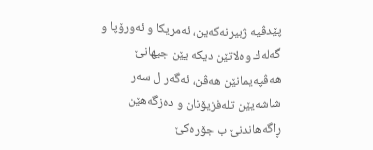پێدڤیه‌ ژبیرنه‌كه‌ین، ئه‌مریكا و ئه‌ورۆپا و گه‌له‌ك وه‌لاتێن دیكه‌ یێن جیهانێ هه‌ڤپه‌یمانێن هه‌ڤن، ئه‌گه‌ر ل سه‌ر شاشه‌یێن تله‌فزیۆنان و ده‌زگه‌هێن ڕاگه‌هاندنێ ب جۆره‌كێ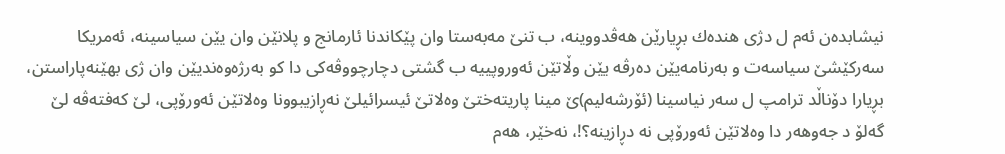نیشابده‌ن ئه‌م ل دژى هنده‌ك بڕیارێن هه‌ڤدووینه‌، ب تنێ مه‌به‌ستا وان پێكاندنا ئارمانج و پلانێن وان یێن سیاسینه‌، ئه‌مریكا سه‌ركێشێ سیاسه‌ت و به‌رنامه‌یێن ده‌رڤه‌ یێن وڵاتێن ئه‌وروپییه‌ ب گشتى دچارچووڤه‌كى دا كو به‌رژه‌وه‌ندیێن وان ژى بهێنه‌پاراستن، بڕیارا دۆناڵد ترامپ ل سه‌ر نیاسینا (ئۆرشه‌لیم)ێ مینا پاریته‌ختێ وه‌لاتێ ئیسرائیلێ نه‌ڕازیبوونا وه‌لاتێن ئه‌ورۆپى، لێ كه‌فته‌ڤه‌ لێ گه‌لۆ د جه‌وهه‌ر دا وه‌لاتێن ئه‌ورۆپى نه‌ دڕازینه‌؟!، نه‌خێر، هه‌م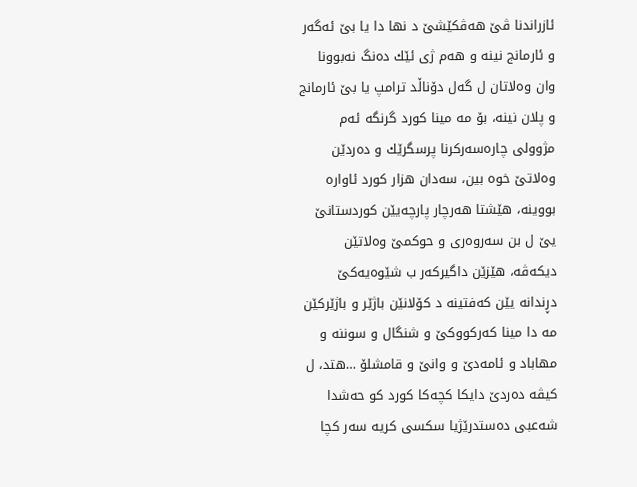ئازراندنا ڤێ هه‌ڤكێشێ د نها دا یا بێ ئه‌گه‌ر و ئارمانج نینه‌ و هه‌م ژى ئێك ده‌نگ نه‌بوونا وان وه‌لاتان ل گه‌ل دۆناڵد ترامپ یا بێ ئارمانج و پلان نینه‌، بۆ مه‌ مینا كورد گرنگه‌ ئه‌م مژوولى چاره‌سه‌ركرنا پرسگرێك و ده‌ردێن وه‌لاتێ خوه‌ بین، سه‌دان هزار كورد ئاواره‌ بووینه‌، هێشتا هه‌رچار پارچه‌یێن كوردستانێ یێ ل بن سه‌روه‌رى و حوكمێ وه‌لاتێن دیكه‌ڤه‌، هێزێن داگیركه‌ر ب شێوه‌یه‌كێ دڕندانه‌ یێن كه‌فتینه‌ د كۆلانێن باژێر و باژێركێن مه‌ دا مینا كه‌ركووكێ و شنگال و سوننه‌ و مهاباد و ئامه‌دێ و وانێ و قامشلۆ …هتد، ل كیڤه‌ ده‌ردێ دایكا كچه‌كا كورد كو حه‌شدا شه‌عبى ده‌ستدرێژیا سكسى كریه‌ سه‌ر كچا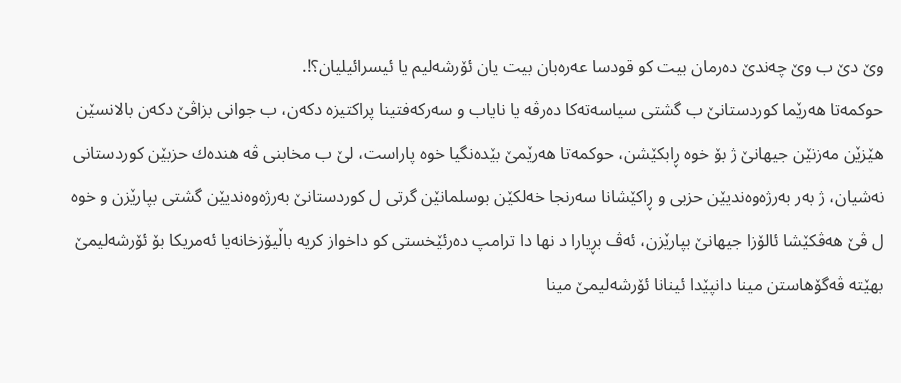وێ دێ ب وێ چه‌ندێ ده‌رمان بیت كو قودسا عه‌ره‌بان بیت یان ئۆرشه‌لیم یا ئیسرائیلیان؟!.
حوكمه‌تا هه‌رێما كوردستانێ ب گشتى سیاسه‌ته‌كا ده‌رڤه‌ یا نایاب و سه‌ركه‌فتینا پراكتیزه‌ دكه‌ن، ب جوانى بزاڤێ دكه‌ن بالانسێن هێزێن مه‌زنێن جیهانێ ژ بۆ خوه‌ ڕابكێشن، حوكمه‌تا هه‌رێمێ بێده‌نگیا خوه‌ پاراست، لێ ب مخابنی ڤه‌ هنده‌ك حزبێن كوردستانى نه‌شیان، ژ به‌ر به‌رژه‌وه‌ندیێن حزبى و ڕاكێشانا سه‌رنجا خه‌لكێن بوسلمانێن گرتى ل كوردستانێ به‌رژه‌وه‌ندیێن گشتى بپارێزن و خوه‌ ل ڤێ هه‌ڤكێشا ئالۆزا جیهانێ بپارێزن، ئه‌ڤ بڕیارا د نها دا ترامپ ده‌رئێخستى كو داخواز كریه‌ باڵیۆزخانه‌یا ئه‌مریكا بۆ ئۆرشه‌لیمێ بهێته‌ ڤه‌گۆهاستن مینا دانپێدا ئینانا ئۆرشه‌لیمێ مینا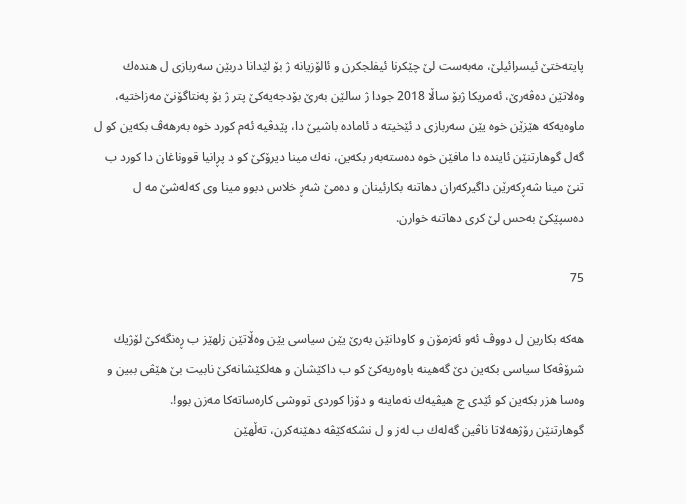پایته‌ختێ ئیسرائیلێ، مه‌به‌ست لێ چێكرنا ئیفلجكرن و ئالۆزیانه‌ ژ بۆ لێدانا دربێن سه‌ربازى ل هنده‌ك وه‌لاتێن ده‌ڤه‌رێ، ئه‌مریكا ژبۆ ساڵا 2018 جودا ژ سالێن به‌رێ بۆدجه‌یه‌كێ پتر ژ بۆ په‌نتاگۆنێ مه‌زاختیه‌، ماوه‌یه‌كه‌ هێزێن خوه‌ یێن سه‌ربازى د ئێخیته‌ د ئاماده‌ باشیێ دا، پێدڤیه‌ ئه‌م كورد خوه‌ به‌رهه‌ڤ بكه‌ین كو ل گه‌ل گوهارتنێن ئاینده‌ دا مافێن خوه‌ ده‌سته‌به‌ر بكه‌ین، نه‌ك مینا دیرۆكێ كو د پڕانیا قووناغان دا كورد ب تنێ مینا شه‌ڕكه‌رێن داگیركه‌ران دهاتنه‌ بكارئینان و ده‌مێ شه‌ڕ خلاس دبوو مینا وى كه‌له‌شێ مه‌ ل ده‌سپێكێ به‌حس لێ كرى دهاتنه‌ خوارن.

75

هه‌كه‌ بكارین ل دووڤ ئه‌و ئه‌زمۆن و كاودانێن به‌رێ یێن سیاسى یێن وه‌ڵاتێن زلهێز ب ڕه‌نگه‌كێ لۆژیك شرۆڤه‌كا سیاسى بكه‌ین دێ گه‌هینه‌ باوه‌ریه‌كێ كو ب داكێشان و هه‌لكێشانه‌كێ نابیت بێ هێڤى ببین و وه‌سا هزر بكه‌ین كو ئێدى چ هیڤیه‌ك نه‌ماینه‌ و دۆزا كوردى تووشى كاره‌ساته‌كا مه‌زن بوو!.
گوهارتنێن رۆژهه‌لاتا ناڤین گه‌له‌ك ب له‌ز و ل نشكه‌كێڤه‌ دهێنه‌كرن، ته‌ڵهێن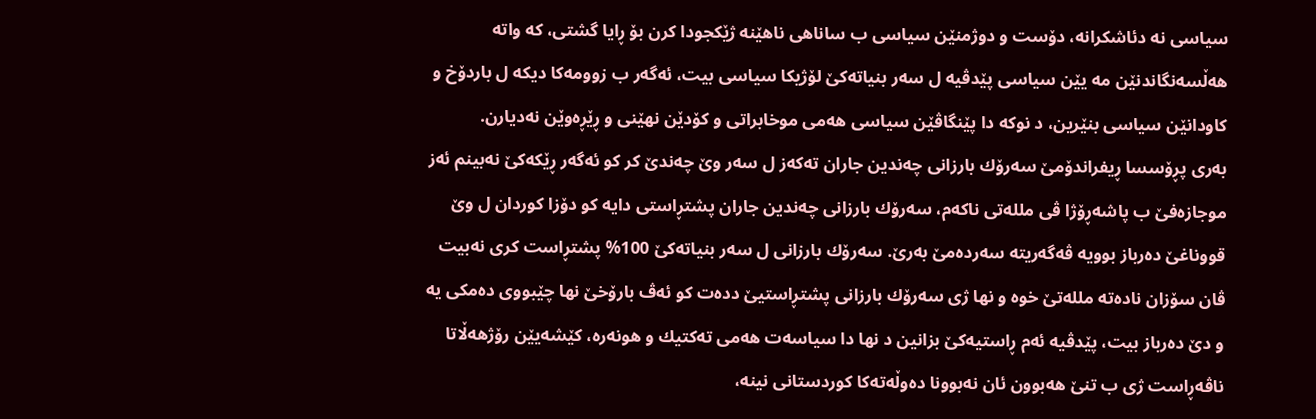سیاسى نه‌ دئاشكرانه‌، دۆست و دوژمنێن سیاسى ب ساناهى ناهێنه‌ ژێكجودا كرن بۆ ڕایا گشتى، كه‌ واته‌ هه‌ڵسه‌نگاندنێن مه‌ یێن سیاسى پێدڤیه‌ ل سه‌ر بنیاته‌كێ لۆژیكا سیاسى بیت، ئه‌گه‌ر ب زوومه‌كا دیكه‌ ل باردۆخ و كاودانێن سیاسى بنێرین، د نوكه‌ دا پێنگاڤێن سیاسى هه‌مى موخابراتى و كۆدێن نهێنى و ڕێڕه‌وێن نه‌دیارن.
به‌رى پڕۆسسا ڕیفراندۆمێ سه‌رۆك بارزانى چه‌ندین جاران ته‌كه‌ز ل سه‌ر وێ چه‌ندێ كر كو ئه‌گه‌ر ڕێكه‌كێ نه‌بینم ئه‌ز موجازه‌فێ ب پاشه‌ڕۆژا ڤى ملله‌تى ناكه‌م، سه‌رۆك بارزانى چه‌ندین جاران پشتڕاستى دایه‌ كو دۆزا كوردان ل وێ قووناغێ ده‌رباز بوویه‌ ڤه‌گه‌ریته‌ سه‌رده‌مێ به‌رێ. سه‌رۆك بارزانى ل سه‌ر بنیاته‌كێ 100% پشتڕاست كرى نه‌بیت ڤان سۆزان ناده‌ته‌ ملله‌تێ خوه‌ و نها ژى سه‌رۆك بارزانى پشتڕاستیێ دده‌ت كو ئه‌ڤ بارۆخێ نها چێبووى ده‌مكی یه‌ و دێ ده‌رباز بیت، پێدڤیه‌ ئه‌م ڕاستیه‌كێ بزانین د نها دا سیاسه‌ت هه‌مى ته‌كتیك و هونه‌ره‌، كێشه‌یێن رۆژهه‌ڵاتا ناڤه‌ڕاست ژى ب تنێ هه‌بوون ئان نه‌بوونا ده‌وڵه‌ته‌كا كوردستانى نینه‌،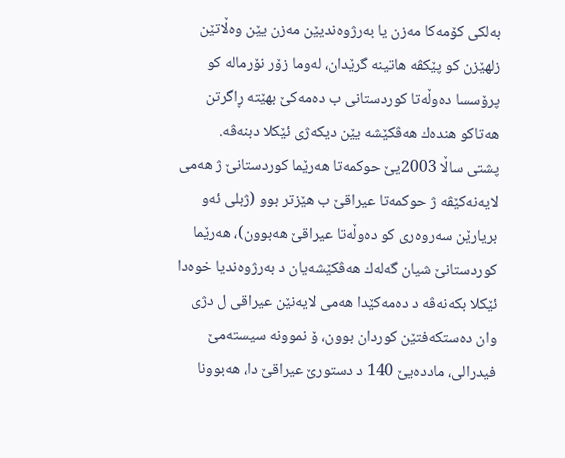به‌لكى كۆمه‌كا مه‌زن یا به‌رژوه‌ندیێن مه‌زن یێن وه‌ڵاتێن زلهێزن كو پێكڤه‌ هاتینه‌ گرێدان، له‌وما زۆر نۆرماله‌ كو پرۆسسا ده‌وڵه‌تا كوردستانى ب ده‌مه‌كێ بهێته‌ ڕاگرتن هه‌تاكو هنده‌ك هه‌ڤكێشه‌ یێن دیكه‌ژى ئێكلا دبنه‌ڤه‌.
پشتى ساڵا 2003یێ حوكمه‌تا هه‌رێما كوردستانێ ژ هه‌مى لایه‌نه‌كێڤه‌ ژ حوكمه‌تا عیراقێ ب هێزتر بوو (ژبلى ئه‌و بریارێن سه‌روه‌رى كو ده‌وڵه‌تا عیراقێ هه‌بوون)، هه‌رێما كوردستانێ شیان گه‌له‌ك هه‌ڤكێشه‌یان د به‌رژوه‌ندیا خوه‌دا ئێكلا بكه‌نه‌ڤه‌ د ده‌مه‌كێدا هه‌مى لایه‌نێن عیراقى ل دژى وان ده‌ستكه‌فتێن كوردان بوون، ۆ نموونه‌ سیسته‌مێ فیدرالى، مادده‌یێ 140 د دستورێ عیراقێ دا، هه‌بوونا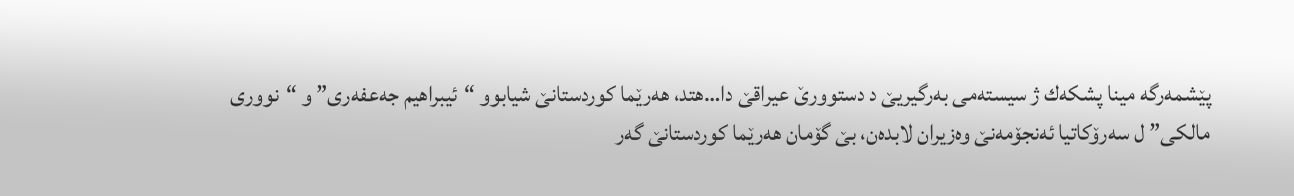پێشمه‌رگه‌ مینا پشكه‌ك ژ سیسته‌مى به‌رگیریێ د دستوورێ عیراقێ دا…هتد، هه‌رێما كوردستانێ شیابوو “ئیبراهیم جه‌عفه‌رى” و “نوورى مالكى” ل سه‌رۆكاتیا ئه‌نجۆمه‌نێ وه‌زیران لابده‌ن، بێ گۆمان هه‌رێما كوردستانێ گه‌ر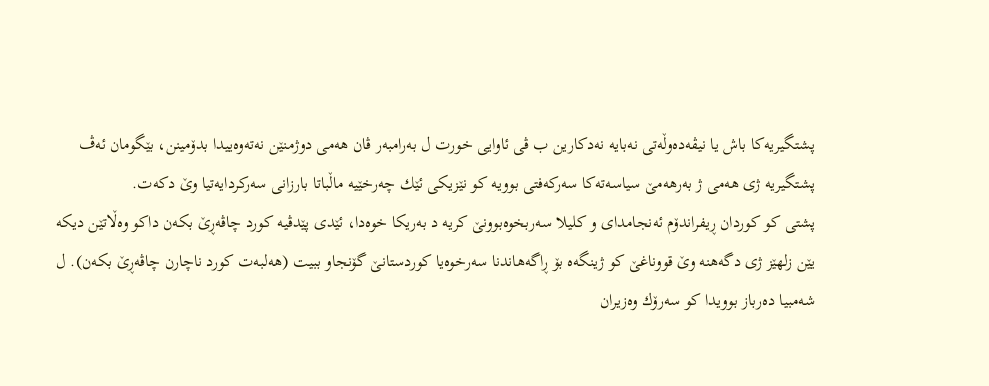پشتگیریه‌كا باش یا نیڤه‌ده‌وڵه‌تى نه‌بایه‌ نه‌دكارین ب ڤى ئاوایی خورت ل به‌رامبه‌ر ڤان هه‌مى دوژمنێن نه‌ته‌وه‌ییدا بدۆمینن، بێگومان ئه‌ڤ پشتگیریه‌ ژى هه‌مى ژ به‌رهه‌مێ سیاسه‌ته‌كا سه‌ركه‌فتى بوویه‌ كو نێزیكى ئێك چه‌رخێیه‌ ماڵباتا بارزانى سه‌ركردایه‌تیا وێ دكه‌ت.
پشتى كو كوردان ڕیفراندۆم ئه‌نجامداى و كلیلا سه‌ربخوه‌بوونێ كریه‌ د به‌ریكا خوه‌دا، ئێدى پێدڤیه‌ كورد چاڤه‌ڕێ بكه‌ن داكو وه‌ڵاتێن دیكه‌ یێن زلهێز ژى دگه‌هنه‌ وێ قووناغێ كو ژینگه‌ه بۆ ڕاگه‌هاندنا سه‌رخوه‌یا كوردستانێ گۆنجاو ببیت (هه‌لبه‌ت كورد ناچارن چاڤه‌ڕێ بكه‌ن). ل شه‌مبیا ده‌رباز بوویدا كو سه‌رۆك وه‌زیران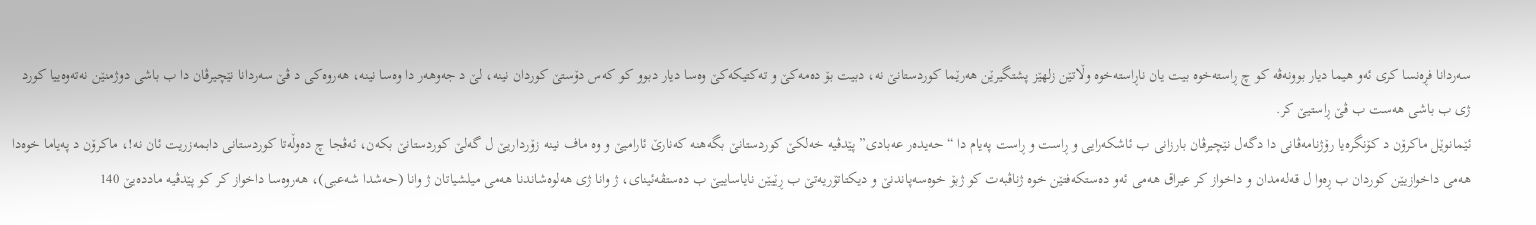سه‌ردانا فڕه‌نسا كرى ئه‌و هیما دیار بوونه‌ڤه‌ كو چ ڕاسته‌خوه‌ بیت یان ناڕاسته‌خوه‌ وڵاتێن زلهێز پشتگیرێن هه‌رێما كوردستانێ نه‌، دبیت بۆ ده‌مه‌كێ و ته‌كتیكه‌كێ وه‌سا دیار دبوو كو كه‌س دۆستێ كوردان نینه‌، لێ د جه‌وهه‌ر دا وه‌سا نینه‌، هه‌روه‌كى د ڤێ سه‌ردانا نێچیرڤان دا ب باشى دوژمنێن نه‌ته‌وه‌ییا كورد ژى ب باشى هه‌ست ب ڤێ ڕاستیێ كر.
ئێمانوێل ماكرۆن د كۆنگره‌یا رۆژنامه‌ڤانی دا دگه‌ل نێچیرڤان بارزانى ب ئاشكه‌رایی و ڕاست و ڕاست په‌یام دا “حه‌یده‌ر عه‌بادى” پێدڤیه‌ خه‌لكێ كوردستانێ بگه‌هنه‌ كه‌نارێ ئارامیێ و وه‌ ماف نینه‌ زۆرداریێ ل گه‌لێ كوردستانێ بكه‌ن، ئه‌ڤجا چ ده‌وڵه‌تا كوردستانى دابمه‌زریت ئان نه‌!، ماكرۆن د په‌یاما خوه‌دا هه‌مى داخوازیێن كوردان ب ڕه‌وا ل قه‌له‌مدان و داخواز كر عیراق هه‌مى ئه‌و ده‌ستكه‌فتێن خوه‌ ژناڤبه‌ت كو ژبۆ خوه‌سه‌پاندنێ و دیكتاتۆریه‌تێ ب ڕێیێن نایاساییێ ب ده‌ستڤه‌ئیناى، ژ وانا ژى هه‌لوه‌شاندنا هه‌مى میلشیاتان ژ وانا (حه‌شدا شه‌عبى)، هه‌روه‌سا داخواز كر كو پێدڤیه‌ مادده‌یێ 140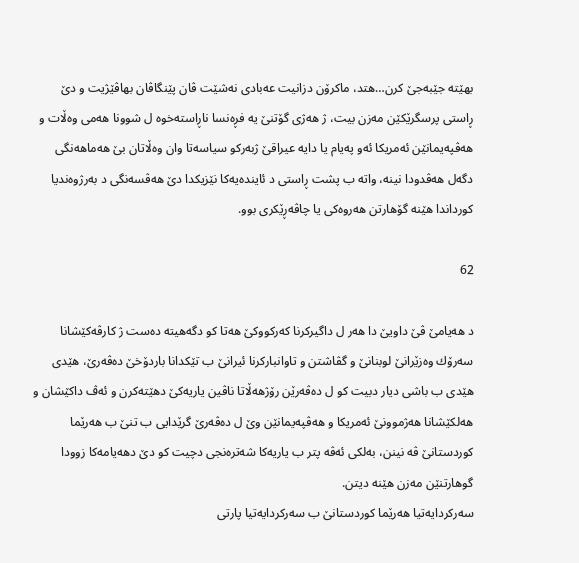بهێته‌ جێبه‌جێ كرن…هتد، ماكرۆن دزانیت عه‌بادى نه‌شێت ڤان پێنگاڤان بهاڤێژیت و دێ ڕاستى پرسگرێكێن مه‌زن بیت، ژ هه‌ژى گۆتنێ یه‌ فڕه‌نسا ناڕاسته‌خوه‌ ل شوونا هه‌مى وه‌ڵات و هه‌ڤپه‌یمانێن ئه‌مریكا ئه‌و په‌یام یا دایه‌ عیراقێ ژبه‌ركو سیاسه‌تا وان وه‌ڵاتان بێ هه‌ماهه‌نگى دگه‌ل هه‌ڤدودا نینه‌، واته‌ ب پشت ڕاستى د ئاینده‌یه‌كا نێزیكدا دێ هه‌ڤسه‌نگى د به‌رژوه‌ندیا كورداندا هێنه‌ گۆهارتن هه‌روه‌كى یا چاڤه‌ڕێكرى بوو.

62

د هه‌یامێ ڤێ داویێ دا هه‌ر ل داگیركرنا كه‌ركووكێ هه‌تا كو دگه‌هیته‌ ده‌ست ژ كارڤه‌كێشانا سه‌رۆك وه‌زێرانێ لوبنانێ و گڤاشتن و تاوانباركرنا ئیرانێ ب تێكدانا باردۆخێ ده‌ڤه‌رێ، هێدى هێدى ب باشى دیار دبیت كو ل ده‌ڤه‌رێن رۆژهه‌ڵاتا ناڤین یاریه‌كێ دهێته‌كرن و ئه‌ڤ داكێشان و هه‌لكێشانا هه‌ژموونێ ئه‌مریكا و هه‌ڤپه‌یمانێن وێ ل ده‌ڤه‌رێ گرێدایی ب تنێ ب هه‌رێما كوردستانێ ڤه‌ نینن، به‌لكى ئه‌ڤه‌ پتر ب یاریه‌كا شه‌تره‌نجى دچیت كو دێ دهه‌یامه‌كا زوودا گوهارتنێن مه‌زن هێنه‌ دیتن.
سه‌ركردایه‌تیا هه‌رێما كوردستانێ ب سه‌ركردایه‌تیا پارتى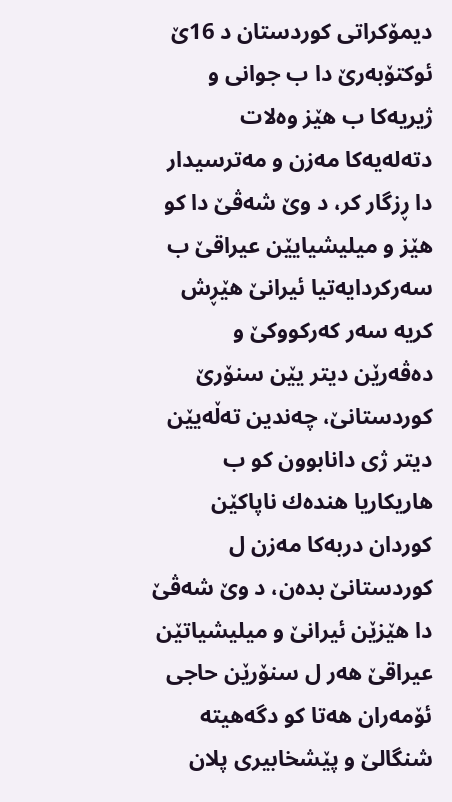دیمۆكراتى كوردستان د 16ێ ئوكتۆبه‌رێ دا ب جوانى و ژیریه‌كا ب هێز وه‌لات دته‌له‌یه‌كا مه‌زن و مه‌ترسیدار دا ڕزگار كر، د وێ شه‌ڤێ دا كو هێز و میلیشیایێن عیراقێ ب سه‌ركردایه‌تیا ئیرانێ هێڕش كریه‌ سه‌ر كه‌ركووكێ و ده‌ڤه‌رێن دیتر یێن سنۆرێ كوردستانێ، چه‌ندین ته‌ڵه‌یێن دیتر ژى دانابوون كو ب هاریكاریا هنده‌ك ناپاكێن كوردان دربه‌كا مه‌زن ل كوردستانێ بده‌ن، د وێ شه‌ڤێ دا هێزێن ئیرانێ و میلیشیاتێن عیراقێ هه‌ر ل سنۆرێن حاجى ئۆمه‌ران هه‌تا كو دگه‌هیته‌ شنگالێ و پێشخابیرى پلان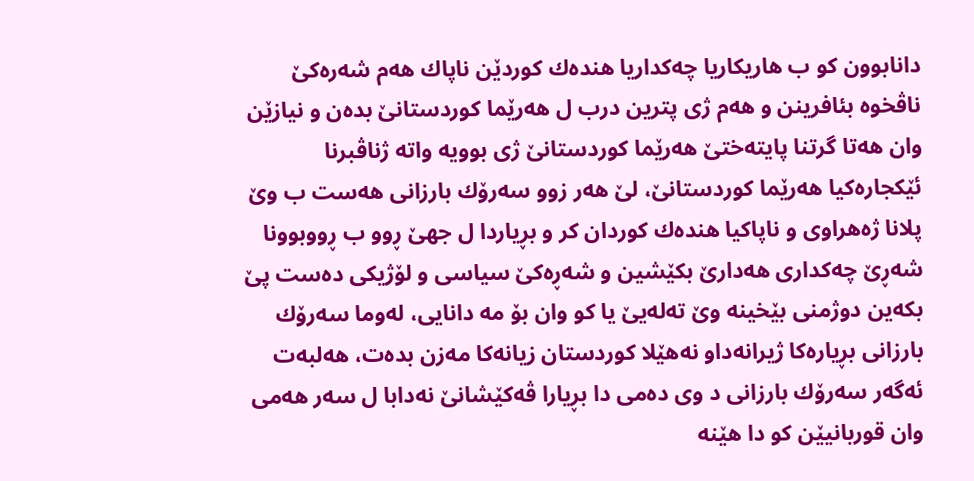دانابوون كو ب هاریكاریا چه‌كداریا هنده‌ك كوردێن ناپاك هه‌م شه‌ره‌كێ ناڤخوه‌ بئافرینن و هه‌م ژى پترین درب ل هه‌رێما كوردستانێ بده‌ن و نیازێن وان هه‌تا گرتنا پایته‌ختێ هه‌رێما كوردستانێ ژى بوویه‌ واته‌ ژناڤبرنا ئێكجاره‌كیا هه‌رێما كوردستانێ، لێ هه‌ر زوو سه‌رۆك بارزانى هه‌ست ب وێ پلانا ژه‌هراوى و ناپاكیا هنده‌ك كوردان كر و بڕیاردا ل جهێ ڕوو ب ڕووبوونا شه‌ڕێ چه‌كدارى هه‌دارێ بكێشین و شه‌ڕه‌كێ سیاسى و لۆژیكى ده‌ست پێ بكه‌ین دوژمنى بێخینه‌ وێ ته‌له‌یێ یا كو وان بۆ مه‌ دانایی، له‌وما سه‌رۆك بارزانى بڕیاره‌كا ژیرانه‌داو نه‌هێلا كوردستان زیانه‌كا مه‌زن بده‌ت، هه‌لبه‌ت ئه‌گه‌ر سه‌رۆك بارزانى د وى ده‌می دا بڕیارا ڤه‌كێشانێ نه‌دابا ل سه‌ر هه‌مى وان قوربانیێن كو دا هێنه‌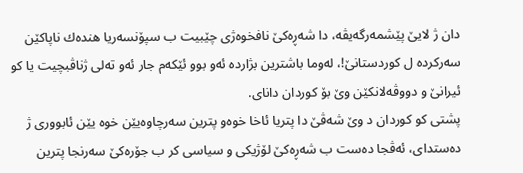دان ژ لایێ پێشمه‌رگه‌یڤه‌، دا شه‌ڕه‌كێ نافخوه‌ژى چێبیت ب سپۆنسه‌ریا هنده‌ك ناپاكێن سه‌ركرده‌ ل كوردستانێ!، له‌وما باشترین بژارده‌ ئه‌و بوو ئێكه‌م جار ئه‌و ته‌لى ژناڤبچیت یا كو ئیرانێ و دووڤه‌لانكێن وێ بۆ كوردان دانای.
پشتى كو كوردان د وێ شه‌ڤێ دا پتریا ئاخا خوه‌و پترین سه‌رچاوه‌یێن خوه‌ یێن ئابوورى ژ ده‌ستداى، ئه‌ڤجا ده‌ست ب شه‌ڕه‌كێ لۆژیكى و سیاسى كر ب جۆره‌كێ سه‌رنجا پترین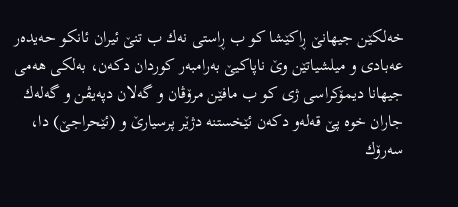خه‌لكێن جیهانێ ڕاكێشا كو ب ڕاستى نه‌ك ب تنێ ئیران ئانكو حه‌یده‌ر عه‌بادى و میلشیاتێن وێ ناپاكیێ به‌رامبه‌ر كوردان دكه‌ن، به‌لكى هه‌مى جیهانا دیمۆكراسى ژى كو ب مافێن مرۆڤان و گه‌لان دپه‌یڤن و گه‌له‌ك جاران خوه‌ پێ قه‌له‌و دكه‌ن ئێخستنه‌ دژێر پرسیارێ و (ئێحراجێ) دا، سه‌رۆك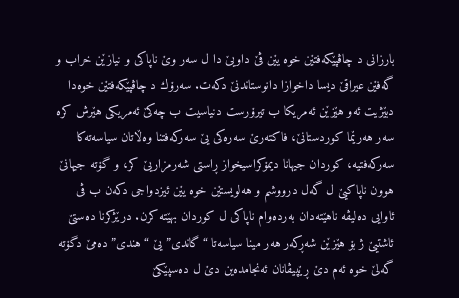بارزانى د چاڤپێكه‌فتێن خوه‌ یێن ڤێ داویێ دا ل سه‌ر وێ ناپاكى و نیازێن خراب و گه‌فێن عیراقێ دیسا داخوازا دانوستاندنێ دكه‌ت. سه‌رۆك د چاڤپێكه‌فتێن خوه‌دا دبێژیت ئه‌و هێزێن ئه‌مریكا ب تیرۆرست دنیاسیت ب چه‌كێ ئه‌مریكى هێرش كره‌ سه‌ر هه‌رێما كوردستانێ، فاكته‌رێ سه‌ره‌كى یێ سه‌ركه‌فتنا وه‌ڵاتان سیاسه‌ته‌كا سه‌ركه‌فتیه‌، كوردان جیهانا دیمۆكراسیخواز ڕاستى شه‌رمزاریێ كر، و گۆته‌ جیهانێ هوون ناپاكیێ ل گه‌ل درووشم و هه‌لویستێن خوه‌ یێن ئیزدواجى دكه‌ن ب ڤى ئاوایی ده‌لیڤه‌ ناهێته‌دان به‌رده‌وام ناپاكى ل كوردان بهێته‌ كرن. درێژكرنا ده‌ستێ ئاشتیێ ژ بۆ هێزێن شه‌ڕكه‌ر هه‌ر مینا سیاسه‌تا “گاندى”یێ “هندى” ده‌مێ دگۆته‌ گه‌لێ خوه‌ ئه‌م دێ ڕێپیڤانان ئه‌نجامده‌ین دێ ل ده‌سپێكێ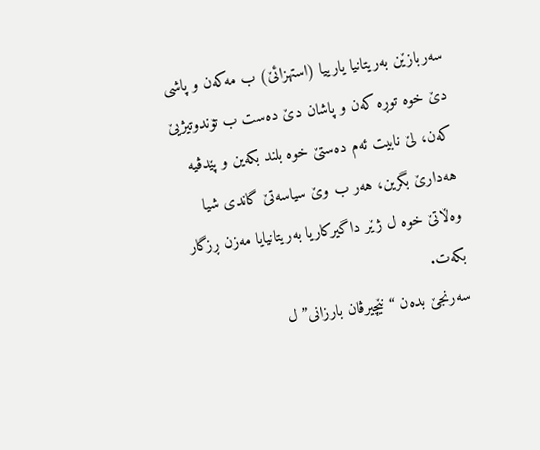سه‌ربازێن به‌ریتانیا یارییا (استهزائێ) ب مه‌كه‌ن و پاشى دێ خوه‌ توڕه‌ كه‌ن و پاشان دێ ده‌ست ب تۆندوتیژیێ كه‌ن، لێ نابیت ئه‌م ده‌ستێ خوه‌ بلند بكه‌ین و پێدڤیه‌ هه‌دارێ بگرین، هه‌ر ب وێ سیاسه‌تێ گاندى شیا وه‌ڵاتێ خوه‌ ل ژێر داگیركاریا به‌ریتانیایا مه‌زن ڕزگار بكه‌ت.
سه‌رنجێ بده‌ن “نێچیرڤان بارزانى” ل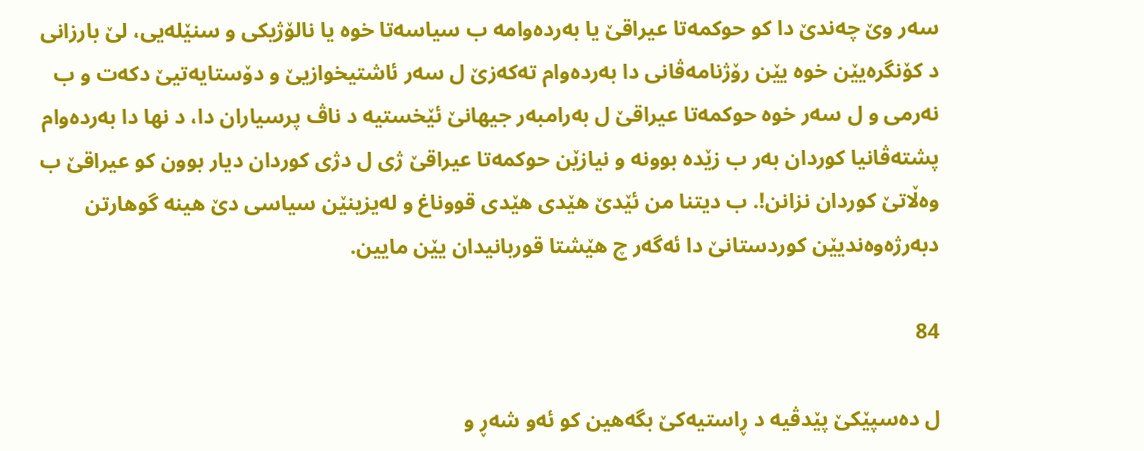سه‌ر وێ چه‌ندێ دا كو حوكمه‌تا عیراقێ یا به‌رده‌وامه‌ ب سیاسه‌تا خوه‌ یا نالۆژیكى و سنێله‌یی، لێ بارزانى د كۆنگره‌یێن خوه‌ یێن رۆژنامه‌ڤانی دا به‌رده‌وام ته‌كه‌زێ ل سه‌ر ئاشتیخوازیێ و دۆستایه‌تیێ دكه‌ت و ب نه‌رمى و ل سه‌ر خوه‌ حوكمه‌تا عیراقێ ل به‌رامبه‌ر جیهانێ ئێخستیه‌ د ناڤ پرسیاران دا، د نها دا به‌رده‌وام پشته‌ڤانیا كوردان به‌ر ب زێده‌ بوونه‌ و نیازێن حوكمه‌تا عیراقێ ژى ل دژى كوردان دیار بوون كو عیراقێ ب وه‌ڵاتێ كوردان نزانن!. ب دیتنا من ئێدێ هێدى هێدى قووناغ و له‌یزینێن سیاسى دێ هینه‌ گوهارتن دبه‌رژه‌وه‌ندیێن كوردستانێ دا ئه‌گه‌ر چ هێشتا قوربانیدان یێن مایین.

84

ل ده‌سپێكێ پێدڤیه‌ د ڕاستیه‌كێ بگه‌هین كو ئه‌و شه‌ڕ و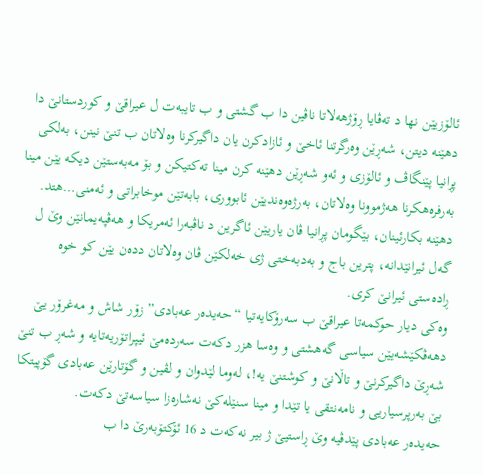ئالۆزیێن نها د ته‌ڤایا ڕۆژهه‌لاتا ناڤین دا ب گشتى و ب تایبه‌ت ل عیراقێ و كوردستانێ دا دهێنه‌ دیتن، شه‌ڕێن وه‌رگرتنا ئاخێ و ئازادكرن یان داگیركرنا وه‌لاتان ب تنێ نینن، به‌لكى پڕانیا پێنگاڤ و ئالۆزى و ئه‌و شه‌ڕێن دهێنه‌ كرن مینا ته‌كتیكن و بۆ مه‌به‌ستێن دیكه‌ یێن مینا به‌رفره‌هكرنا هه‌ژموونا وه‌لاتان، به‌رژه‌وه‌ندیێن ئابوورى، بابه‌تێن موخابراتى و ئه‌منى…هتد. دهێنه‌ بكارئینان، بێگومان پڕانیا ڤان یاریێن ئاگرین د ناڤبه‌را ئه‌مریكا و هه‌ڤپه‌یمانێن وێ ل گه‌ل ئیرانێدانه‌، پترین باج و به‌دبه‌ختى ژى خه‌لكێن ڤان وه‌لاتان دده‌ن یێن كو خوه‌ ڕاده‌ستى ئیرانێ كرى.
وه‌كى دیار حوكمه‌تا عیراقێ ب سه‌رۆكایه‌تیا “حه‌یده‌ر عه‌بادى” زۆر شاش و مه‌غرۆر یێ دهه‌ڤكێشه‌یێن سیاسى گه‌هشتى و وه‌سا هزر دكه‌ت سه‌رده‌مێ ئیپراتۆریه‌تایه‌ و شه‌ڕ ب تنێ شه‌ڕێ داگیركرنێ و تاڵانێ و كوشتنێ یه‌!، له‌وما لێدوان و لڤین و گۆتارێن عه‌بادى گۆپیتكا بێ به‌رپرسیاریی و نامه‌نتقى یا تێدا و مینا سنێله‌كێ نه‌شاره‌زا سیاسه‌تێ دكه‌ت.
حه‌یده‌ر عه‌بادى پێدڤیه‌ وێ ڕاستیێ ژ بیر نه‌كه‌ت د 16 ئۆكتۆبه‌رێ دا ب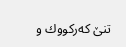تنێ كه‌ركووك و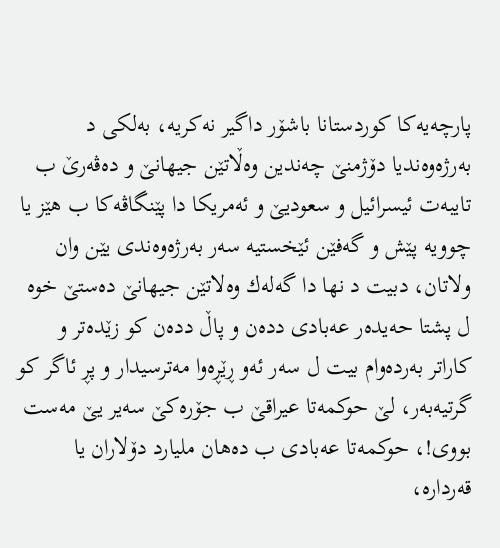پارچه‌یه‌كا كوردستانا باشۆر داگیر نه‌كریه‌، به‌لكى د به‌رژه‌وه‌ندیا دۆژمنێ چه‌ندین وه‌ڵاتێن جیهانێ و ده‌ڤه‌رێ ب تایبه‌ت ئیسرائیل و سعودیێ و ئه‌مریكا دا پێنگاڤه‌كا ب هێز یا چوویه‌ پێش و گه‌فێن ئێخستیه‌ سه‌ر به‌رژه‌وه‌ندى یێن وان ولاتان، دبیت د نها دا گه‌له‌ك وه‌لاتێن جیهانێ ده‌ستێ خوه‌ ل پشتا حه‌یده‌ر عه‌بادى دده‌ن و پاڵ دده‌ن كو زێده‌تر و كاراتر به‌رده‌وام بیت ل سه‌ر ئه‌و ڕێڕه‌وا مه‌ترسیدار و پڕ ئاگر كو گرتیه‌به‌ر، لێ حوكمه‌تا عیراقێ ب جۆره‌كێ سه‌یر یێ مه‌ست بووى!، حوكمه‌تا عه‌بادى ب ده‌هان ملیارد دۆلاران یا قه‌رداره‌،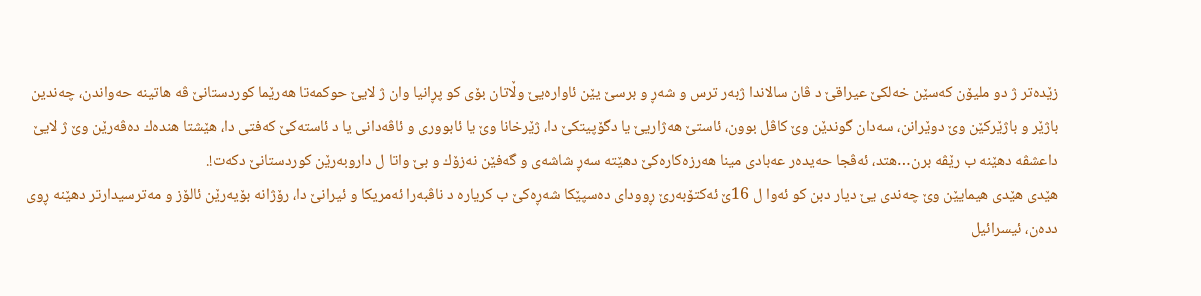زێده‌تر ژ دو ملیۆن كه‌سێن خه‌لكێ عیراقێ د ڤان سالاندا ژبه‌ر ترس و شه‌ڕ و برسێ یێن ئاواره‌یێ وڵاتان بۆى كو پڕانیا وان ژ لایێ حوكمه‌تا هه‌رێما كوردستانێ ڤه‌ هاتینه‌ حه‌واندن، چه‌ندین باژێر و باژێركێن وێ دوێرانن، سه‌دان گوندێن وێ كاڤل بوون، ئاستێ هه‌ژاریێ یا دگۆپیتكێ دا، ژێرخانا وێ یا ئابوورى و ئاڤه‌دانى یا د ئاسته‌كێ كه‌فتی دا، هێشتا هنده‌ك ده‌ڤه‌رێن وێ ژ لایێ داعشڤه‌ دهێنه‌ ب رێڤه‌ برن…هتد، ئه‌ڤجا حه‌یده‌ر عه‌بادى مینا هه‌رزه‌كاره‌كێ دهێته‌ سه‌ڕ شاشه‌ى و گه‌فێن نه‌زۆك و بێ واتا ل داروبه‌رێن كوردستانێ دكه‌ت!.
هێدى هێدى هیمایێن وێ چه‌ندى یێ دیار دبن كو ئه‌وا ل 16ێ ئه‌كتۆبه‌رێ ڕووداى ده‌سپێكا شه‌ڕه‌كێ ب كریاره‌ د ناڤبه‌را ئه‌مریكا و ئیرانێ دا، رۆژانه‌ بۆیه‌رێن ئالۆز و مه‌ترسیدارتر دهێنه‌ ڕوى دده‌ن، ئیسرائیل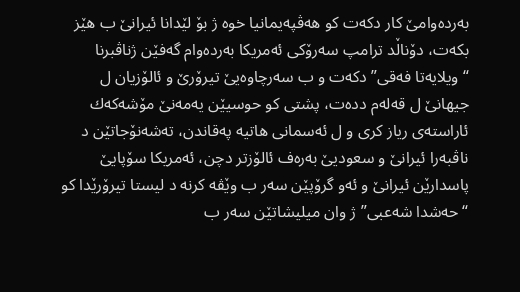به‌رده‌وامێ كار دكه‌ت كو هه‌ڤپه‌یمانیا خوه‌ ژ بۆ لێدانا ئیرانێ ب هێز بكه‌ت، دۆناڵد ترامپ سه‌رۆكى ئه‌مریكا به‌رده‌وام گه‌فێن ژناڤبرنا “ویلایه‌تا فه‌قى” دكه‌ت و ب سه‌رچاوه‌یێ تیرۆرێ و ئالۆزیان ل جیهانێ ل قه‌له‌م دده‌ت، پشتى كو حوسیێن یه‌مه‌نێ مۆشه‌كه‌ك ئاراسته‌ى ریاز كرى و ل ئه‌سمانى هاتیه‌ په‌قاندن، ته‌شه‌نۆجاتێن د ناڤبه‌را ئیرانێ و سعودیێ به‌ره‌ف ئالۆزتر دچن، ئه‌مریكا سۆپایێ پاسدارێن ئیرانێ و ئه‌و گرۆپێن سه‌ر ب وێڤه‌ كرنه‌ د لیستا تیرۆرێدا كو “حه‌شدا شه‌عبى” ژ وان میلیشاتێن سه‌ر ب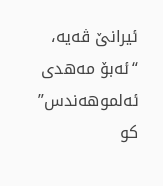ئیرانێ ڤه‌یه‌، “ئه‌بۆ مه‌هدى ئه‌لموهه‌ندس” كو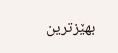بهێزترین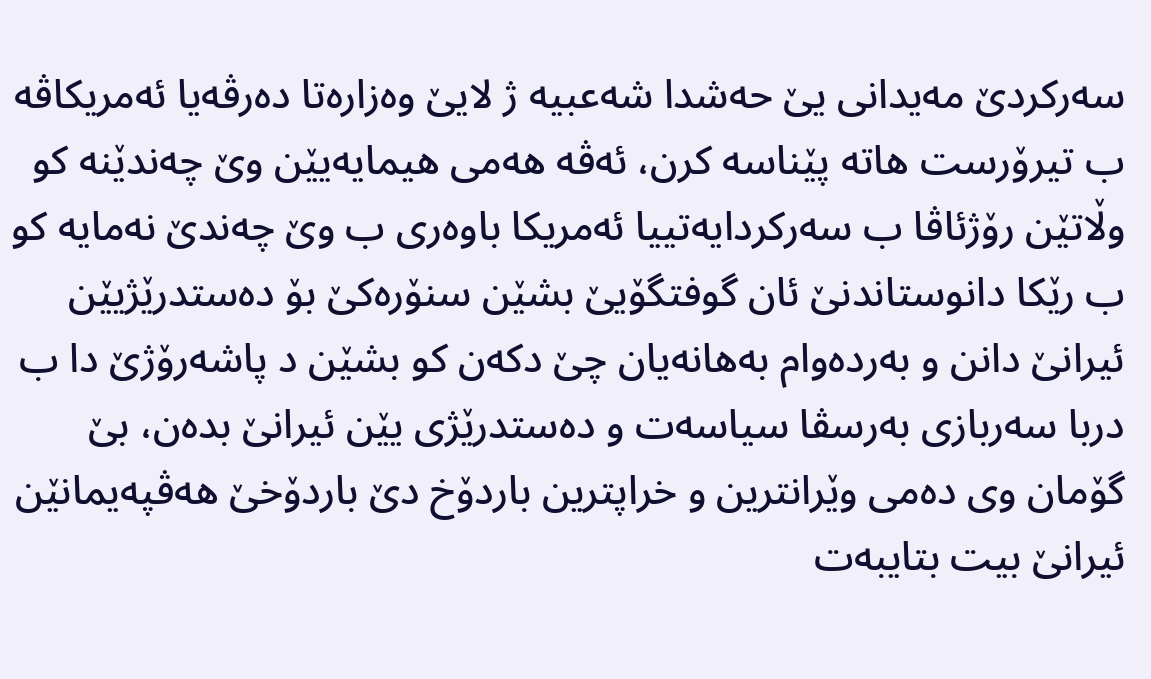سه‌ركردێ مه‌یدانى یێ حه‌شدا شه‌عبیه‌ ژ لایێ وه‌زاره‌تا ده‌رڤه‌یا ئه‌مریكاڤه‌ ب تیرۆرست هاته‌ پێناسه‌ كرن، ئه‌ڤه‌ هه‌مى هیمایه‌یێن وێ چه‌ندێنه‌ كو وڵاتێن رۆژئاڤا ب سه‌ركردایه‌تییا ئه‌مریكا باوه‌رى ب وێ چه‌ندێ نه‌مایه‌ كو ب رێكا دانوستاندنێ ئان گوفتگۆیێ بشێن سنۆره‌كێ بۆ ده‌ستدرێژیێن ئیرانێ دانن و به‌رده‌وام به‌هانه‌یان چێ دكه‌ن كو بشێن د پاشه‌رۆژێ دا ب دربا سه‌ربازى به‌رسڤا سیاسه‌ت و ده‌ستدرێژى یێن ئیرانێ بده‌ن، بێ گۆمان وى ده‌مى وێرانترین و خراپترین باردۆخ دێ باردۆخێ هه‌ڤپه‌یمانێن ئیرانێ بیت بتایبه‌ت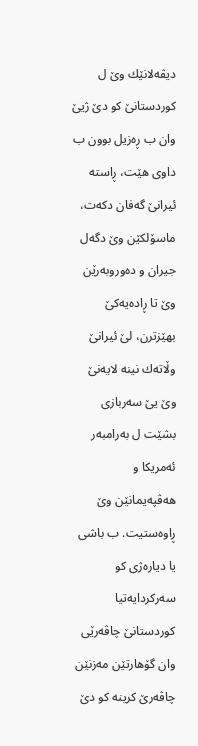دیڤه‌لانێك وێ ل كوردستانێ كو دێ ژیێ وان ب ڕه‌زیل بوون ب داوى هێت، ڕاسته‌ ئیرانێ گه‌فان دكه‌ت، ماسۆلكێن وێ دگه‌ل جیران و ده‌وروبه‌رێن وێ تا ڕاده‌یه‌كێ بهێزترن، لێ ئیرانێ وڵاته‌ك نینه‌ لایه‌نێ وێ یێ سه‌ربازى بشێت ل به‌رامبه‌ر ئه‌مریكا و هه‌ڤپه‌یمانێن وێ ڕاوه‌ستیت. ب باشى یا دیاره‌ژى كو سه‌ركردایه‌تیا كوردستانێ چاڤه‌رێى وان گۆهارتێن مه‌زنێن چاڤه‌رێ كرینه‌ كو دێ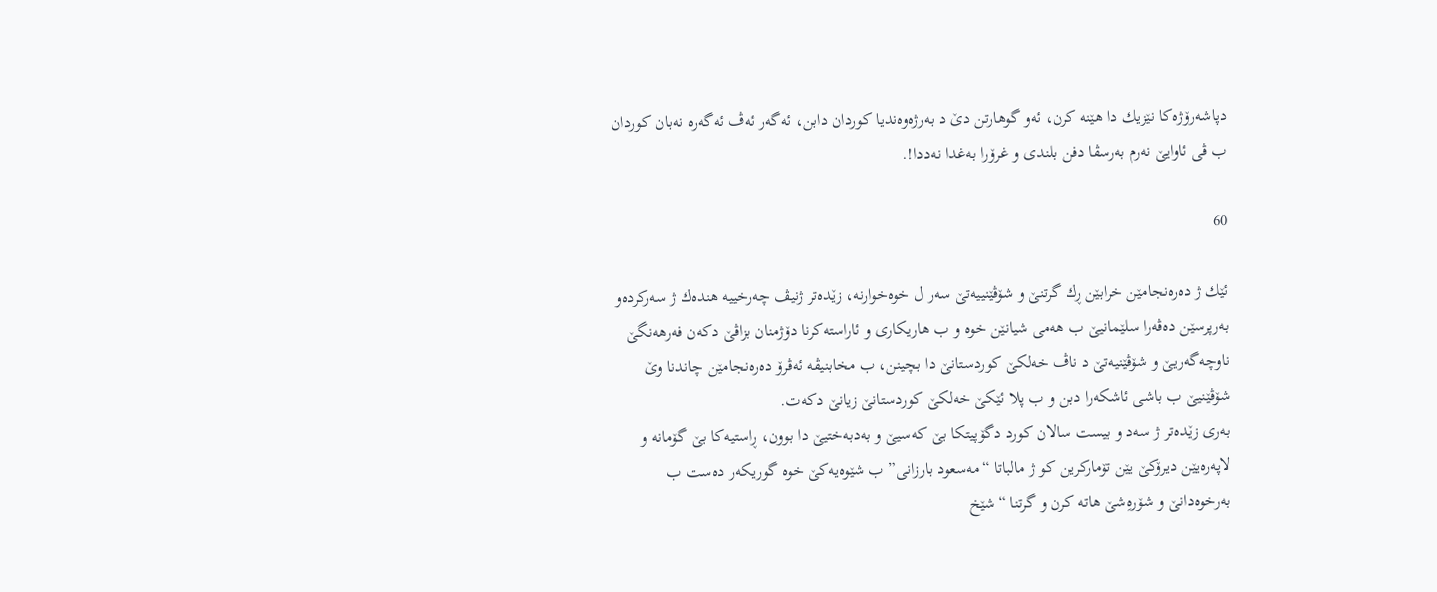دپاشه‌رۆژه‌كا نێزیك دا هێنه‌ كرن، ئه‌و گوهارتن دێ د به‌رژه‌وه‌ندیا كوردان دابن، ئه‌گه‌ر ئه‌ڤ ئه‌گه‌ره‌ نه‌بان كوردان ب ڤى ئاوایێ نه‌رم به‌رسڤا دفن بلندى و غرۆرا به‌غدا نه‌ددا!.

60

ئێك ژ ده‌ره‌نجامێن خرابێن ڕك گرتنێ و شۆڤێنییه‌تێ سه‌ر ل خوه‌خوارنه‌، زێده‌تر ژنیڤ چه‌رخییه‌ هنده‌ك ژ سه‌ركرده‌و به‌رپرسێن ده‌ڤه‌را سلێمانیێ ب هه‌مى شیانێن خوه‌ و ب هاریكارى و ئاراسته‌كرنا دۆژمنان بزاڤێ دكه‌ن فه‌رهه‌نگێ ناوچه‌گه‌ریێ و شۆڤێنیه‌تێ د ناڤ خه‌لكێ كوردستانێ دا بچینن، ب مخابنیڤه‌ ئه‌ڤرۆ ده‌ره‌نجامێن چاندنا وێ شۆڤێنیێ ب باشى ئاشكه‌را دبن و ب پلا ئێكێ خه‌لكێ كوردستانێ زیانێ دكه‌ت.
به‌رى زێده‌تر ژ سه‌د و بیست سالان كورد دگۆپیتكا بێ كه‌سیێ و به‌دبه‌ختیێ دا بوون، ڕاستیه‌كا بێ گۆمانه‌ و لاپه‌ره‌یێن دیرۆكێ یێن تۆماركرین كو ژ مالباتا “مه‌سعود بارزانى” ب شێوه‌یه‌كێ خوه‌ گوریكه‌ر ده‌ست ب به‌رخوه‌دانێ و شۆره‌ِشێ هاته‌ كرن و گرتنا “شێخ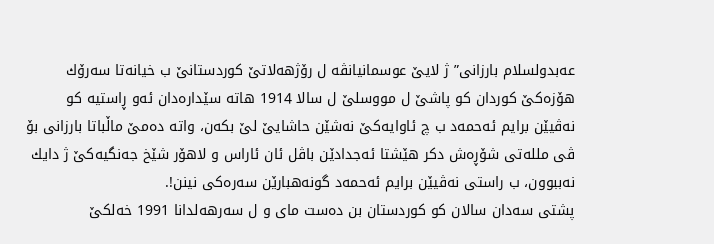عه‌بدولسلام بارزانى” ژ لایێ عوسمانیانڤه‌ ل رۆژهه‌لاتێ كوردستانێ ب خیانه‌تا سه‌رۆك هۆزه‌كێ كوردان كو پاشێ ل مووسلێ ل سالا 1914 هاته‌ سێداره‌دان ئه‌و ڕاستیه‌ كو نه‌ڤیێن برایم ئه‌حمه‌د ب چ ئاوایه‌كێ نه‌شێن حاشایێ لێ بكه‌ن، واته‌ ده‌مێ ماڵباتا بارزانى بۆ ڤى ملله‌تى شۆڕه‌ش دكر هێشتا ئه‌جدادێن باڤل ئان ئاراس و لاهۆر شێخ جه‌نگیه‌كێ ژ دایك نه‌ببوون، ب راستى نه‌ڤیێن برایم ئه‌حمه‌د گونه‌هبارێن سه‌ره‌كى نینن!.
پشتى سه‌دان سالان كو كوردستان بن ده‌ست ماى و ل سه‌رهه‌لدانا 1991 خه‌لكێ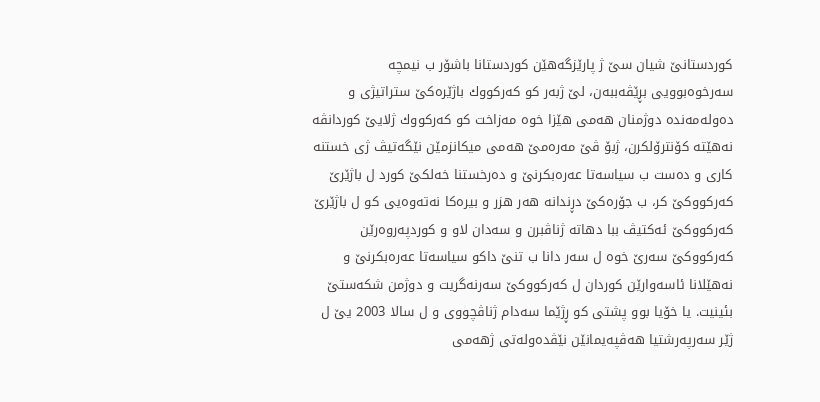كوردستانێ شیان سێ ژ پارێزگه‌هێن كوردستانا باشۆر ب نیمچه‌ سه‌رخوه‌بوویی بڕێڤه‌ببه‌ن، لێ ژبه‌ر كو كه‌ركووك باژێره‌كێ ستراتیژى و ده‌وله‌مه‌نده‌ دوژمنان هه‌مى هێزا خوه‌ مه‌زاخت كو كه‌ركووك ژلایێ كوردانڤه‌ نه‌هێته‌ كۆنترۆلكرن، ژبۆ ڤێ مه‌ره‌مێ هه‌مى میكانزمێن نێگه‌تیڤ ژى خستنه‌ كارى و ده‌ست ب سیاسه‌تا عه‌ره‌بكرنێ و ده‌رخستنا خه‌لكێ كورد ل باژێرێ كه‌ركووكێ كر، ب جۆره‌كێ دڕندانه‌ هه‌ر هزر و بیره‌كا نه‌ته‌وه‌یی كو ل باژێرێ كه‌ركووكێ ئه‌كتیڤ ببا دهاته‌ ژناڤبرن و سه‌دان لاو و كوردپه‌روه‌رێن كه‌ركووكێ سه‌رێ خوه‌ ل سه‌ر دانا ب تنێ داكو سیاسه‌تا عه‌ره‌بكرنێ و نه‌هێلانا ئاسه‌وارێن كوردان ل كه‌ركووكێ سه‌رنه‌گریت و دوژمن شكه‌ستێ بئینیت. یا خۆیا بوو پشتى كو ڕژێما سه‌دام ژناڤچووى و ل سالا 2003 یێ ل ژێر سه‌رپه‌رشتیا هه‌ڤپه‌یمانێن نێڤده‌وله‌تى ژهه‌مى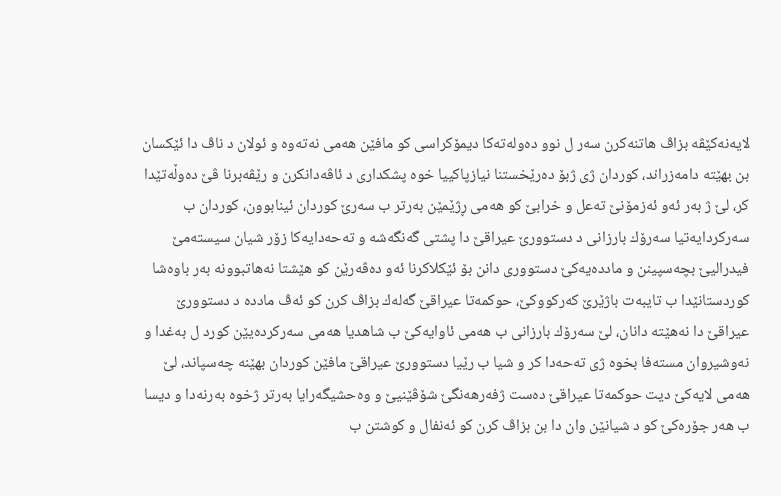لایه‌نه‌كێڤه‌ بزاڤ هاتنه‌كرن سه‌ر ل نوو ده‌وله‌ته‌كا دیمۆكراسى كو مافێن هه‌مى نه‌ته‌وه‌ و ئولان د ناڤ دا ئێكسان بن بهێته‌ دامه‌زراند، كوردان ژى ژبۆ ده‌رێخستنا نیازپاكییا خوه‌ پشكدارى د ئاڤه‌دانكرن و رێڤه‌برنا ڤێ ده‌وڵه‌تێدا كر، لێ ژ به‌ر ئه‌و ئه‌زمۆنێ ته‌عل و خرابێ كو هه‌مى ڕژێمێن به‌رتر ب سه‌رێ كوردان ئینابوون، كوردان ب سه‌ركردایه‌تیا سه‌رۆك بارزانى د دستوورێ عیراقێ دا پشتى گه‌نگه‌شه‌ و ته‌حه‌دایه‌كا زۆر شیان سیسته‌مێ فیدرالیێ بچه‌سپینن و مادده‌یه‌كێ دستوورى دانن بۆ ئێكلاكرنا ئه‌و ده‌ڤه‌رێن كو هێشتا نه‌هاتبوونه‌ به‌ر باوه‌شا كوردستانێدا ب تایبه‌ت باژێرێ كه‌ركووكێ، حوكمه‌تا عیراقێ گه‌له‌ك بزاڤ كرن كو ئه‌ڤ مادده‌ د دستوورێ عیراقێ دا نه‌هێته‌ دانان، لێ سه‌رۆك بارزانى ب هه‌مى ئاوایه‌كێ ب شاهدیا هه‌مى سه‌ركرده‌یێن كورد ل به‌غدا و نه‌وشیروان مسته‌فا بخوه‌ ژى ته‌حه‌دا كر و شیا ب رێیا دستوورێ عیراقێ مافێن كوردان بهێنه‌ چه‌سپاند، لێ هه‌مى لایه‌كێ دیت حوكمه‌تا عیراقێ ده‌ست ژفه‌رهه‌نگێ شۆڤێنیێ و وه‌حشیگه‌رایا به‌رتر ژخوه‌ به‌رنه‌دا و دیسا ب هه‌ر جۆره‌كێ كو د شیانێن وان دا بن بزاڤ كرن كو ئه‌نفال و كوشتن ب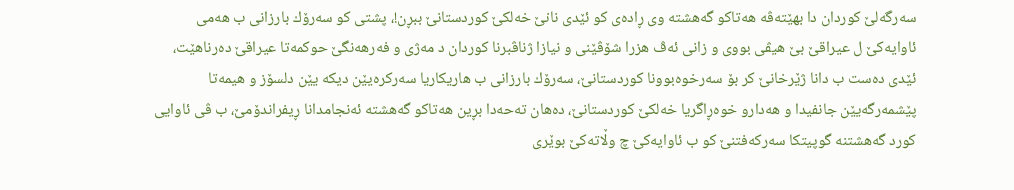سه‌رگه‌لێ كوردان دا بهێته‌ڤه‌ هه‌تاكو گه‌هشته‌ وى ڕاده‌ى كو ئێدى نانێ خه‌لكێ كوردستانێ ببڕن!، پشتى كو سه‌رۆك بارزانى ب هه‌مى ئاوایه‌كێ ل عیراقێ بێ هیڤى بووى و زانى ئه‌ڤ هزرا شۆڤێنى و نیازا ژناڤبرنا كوردان د مه‌ژى و فه‌رهه‌نگێ حوكمه‌تا عیراقێ ده‌رناهێت، ئێدى ده‌ست ب دانا ژێرخانێ كر بۆ سه‌رخوه‌بوونا كوردستانێ، سه‌رۆك بارزانى ب هاریكاریا سه‌ركره‌یێن دیكه‌ یێن دلسۆز و هیمه‌تا پێشمه‌رگه‌یێن جانفیدا و هه‌دارو خوه‌ڕاگریا خه‌لكێ كوردستانێ، ده‌هان ته‌حه‌دا بڕین هه‌تاكو گه‌هشته‌ ئه‌نجامدانا ڕیفراندۆمێ، ب ڤى ئاوایى كورد گه‌هشتنه‌ گوپیتكا سه‌ركه‌فتنێ كو ب ئاوایه‌كێ چ وڵاته‌كێ بوێرى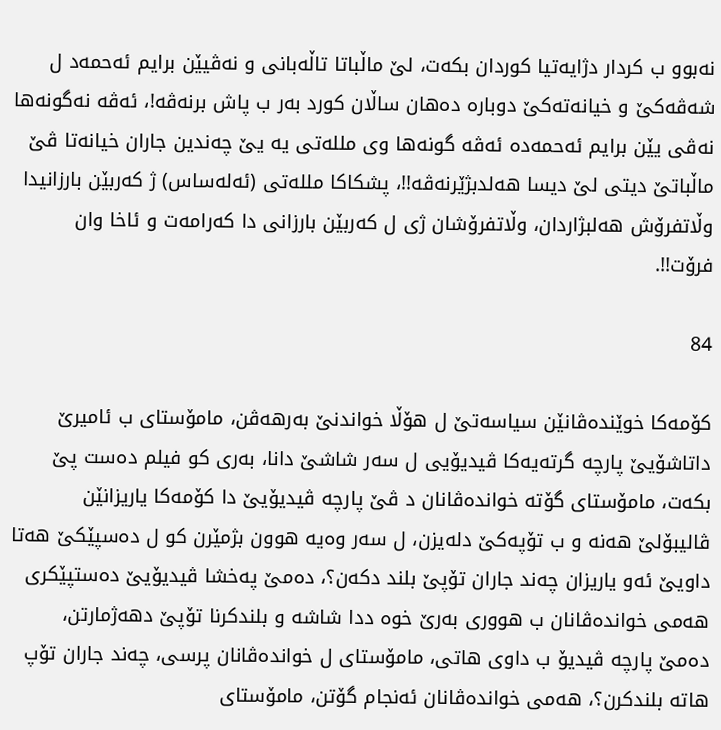نه‌بوو ب كردار دژایه‌تیا كوردان بكه‌ت، لێ ماڵباتا تاڵه‌بانى و نه‌ڤیێن برایم ئه‌حمه‌د ل شه‌ڤه‌كێ و خیانه‌ته‌كێ دوباره‌ ده‌هان ساڵان كورد به‌ر ب پاش برنه‌ڤه‌!، ئه‌ڤه‌ نه‌گونه‌ها نه‌ڤى یێن برایم ئه‌حمه‌ده‌ ئه‌ڤه‌ گونه‌ها وى ملله‌تى یه‌ یێ چه‌ندین جاران خیانه‌تا ڤێ ماڵباتێ دیتى لێ دیسا هه‌لدبژێرنه‌ڤه‌!!، پشكاكا ملله‌تى (ئه‌له‌ساس) ژ كه‌ربێن بارزانیدا وڵاتفرۆش هه‌لبژاردان، وڵاتفرۆشان ژى ل كه‌ربێن بارزانی دا كه‌رامه‌ت و ئاخا وان فرۆت!!.

84

كۆمه‌كا خوێنده‌ڤانێن سیاسه‌تێ ل هۆڵا خواندنێ به‌رهه‌ڤن، مامۆستاى ب ئامیرێ داتاشۆیێ پارچه‌ گرته‌یه‌كا ڤیدیۆیى ل سه‌ر شاشێ دانا، به‌رى كو فیلم ده‌ست پێ بكه‌ت، مامۆستاى گۆته‌ خوانده‌ڤانان د ڤێ پارچه‌ ڤیدیۆیێ دا كۆمه‌كا یاریزانێن ڤالیبۆلێ هه‌نه‌ و ب تۆپه‌كێ دله‌یزن، ل سه‌ر وه‌یه‌ هوون بژمێرن كو ل ده‌سپێكێ هه‌تا داویێ ئه‌و یاریزان چه‌ند جاران تۆپێ بلند دكه‌ن؟، ده‌مێ په‌خشا ڤیدیۆیێ ده‌ستپێكرى هه‌مى خوانده‌ڤانان ب هوورى به‌رێ خوه‌ ددا شاشه‌ و بلندكرنا تۆپێ دهه‌ژمارتن، ده‌مێ پارچه‌ ڤیدیۆ ب داوى هاتى، مامۆستاى ل خوانده‌ڤانان پرسى، چه‌ند جاران تۆپ هاته‌ بلندكرن؟، هه‌مى خوانده‌ڤانان ئه‌نجام گۆتن، مامۆستاى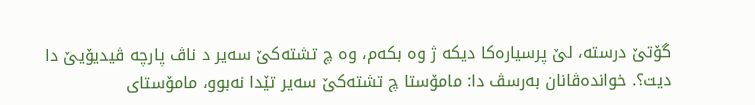گۆتێ درسته‌، لێ پرسیاره‌كا دیكه‌ ژ وه‌ بكه‌م، وه‌ چ تشته‌كێ سه‌یر د ناڤ پارچه‌ ڤیدیۆیێ دا دیت؟. خوانده‌ڤانان به‌رسڤ دا: مامۆستا چ تشته‌كێ سه‌یر تێدا نه‌بوو، مامۆستاى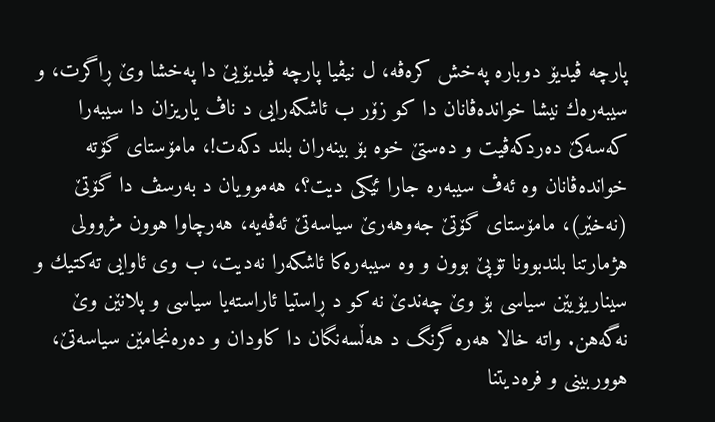پارچه‌ ڤیدیۆ دوباره‌ په‌خش كره‌ڤه‌، ل نیڤیا پارچه‌ ڤیدیۆیێ دا په‌خشا وێ ڕاگرت، و سیبه‌ره‌ك نیشا خوانده‌ڤانان دا كو زۆر ب ئاشكه‌رایی د ناڤ یاریزان دا سیبه‌را كه‌سه‌كێ ده‌ردكه‌ڤیت و ده‌ستێ خوه‌ بۆ بینه‌ران بلند دكه‌ت!، مامۆستاى گۆته‌ خوانده‌ڤانان وه‌ ئه‌ڤ سیبه‌ره‌ جارا ئێكى دیت؟، هه‌موویان د به‌رسڤ دا گۆتێ (نه‌خێر)، مامۆستاى گۆتێ جه‌وهه‌رێ سیاسه‌تێ ئه‌ڤه‌یه‌، هه‌رچاوا هوون مژوولى هژمارتنا بلندبوونا تۆپێ بوون و وه‌ سیبه‌ره‌كا ئاشكه‌را نه‌دیت، ب وى ئاوایی ته‌كتیك و سیناریۆیێن سیاسى بۆ وێ چه‌ندێ نه‌ كو د ڕاستیا ئاراسته‌یا سیاسى و پلانێن وێ نه‌گه‌هن. واته‌ خالا هه‌ره‌ گرنگ د هه‌ڵسه‌نگان دا كاودان و ده‌ره‌نجامێن سیاسه‌تێ، هووربینى و فره‌دیتنا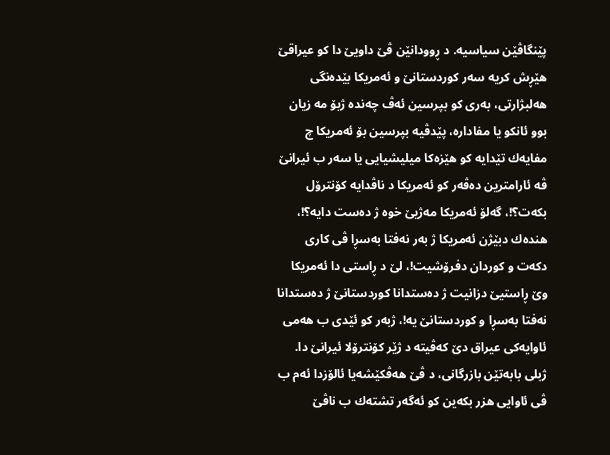پێنگاڤێن سیاسیه‌. د ڕوودانێن ڤێ داویێ دا كو عیراقێ هێڕش كریه‌ سه‌ر كوردستانێ و ئه‌مریكا بێده‌نگى هه‌لبژارتى، به‌رى كو بپرسین ئه‌ڤ چه‌نده‌ ژبۆ مه‌ زیان بوو ئانكو یا مفاداره‌، پێدڤیه‌ بپرسین بۆ ئه‌مریكا چ مفایه‌ك تێدایه‌ كو هێزه‌كا میلیشیایی یا سه‌ر ب ئیرانێ ڤه‌ ئارامترین ده‌ڤه‌ر كو ئه‌مریكا د ناڤدایه‌ كۆنترۆل بكه‌ت؟!، گه‌لۆ ئه‌مریكا مه‌ژیێ خوه‌ ژ ده‌ست دایه‌؟!، هنده‌ك دبێژن ئه‌مریكا ژ به‌ر نه‌فتا به‌سڕا ڤى كارى دكه‌ت و كوردان دفرۆشیت!، لێ د ڕاستی دا ئه‌مریكا وێ ڕاستیێ دزانیت ژ ده‌ستدانا كوردستانێ ژ ده‌ستدانا نه‌فتا به‌سڕا و كوردستانێ یه‌!، ژبه‌ر كو ئێدى ب هه‌مى ئاوایه‌كى عیراق دێ كه‌ڤیته‌ د ژێر كۆنترۆلا ئیرانێ دا.
ژبلى بابه‌تێن بازرگانى، د ڤێ هه‌ڤكێشه‌یا ئالۆزدا ئه‌م ب ڤى ئاوایى هزر بكه‌ین كو ئه‌گه‌ر تشته‌ك ب ناڤێ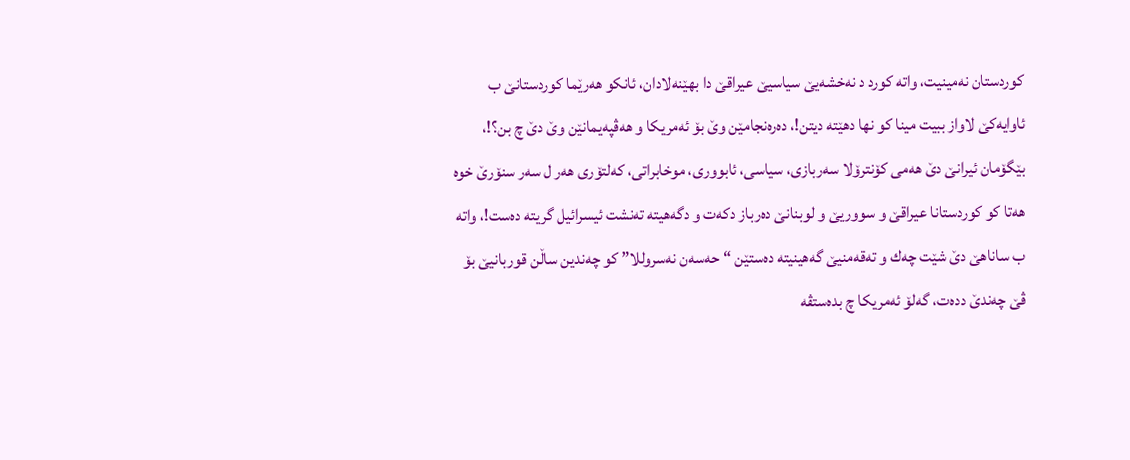كوردستان نه‌مینیت، واته‌ كورد د نه‌خشه‌یێ سیاسیێ عیراقێ دا بهێنه‌لادان، ئانكو هه‌رێما كوردستانێ ب ئاوایه‌كێ لاواز ببیت مینا كو نها دهێته‌ دیتن!، ده‌ره‌نجامێن وێ بۆ ئه‌مریكا و هه‌ڤپه‌یمانێن وێ دێ چ بن؟!، بێگۆمان ئیرانێ دێ هه‌مى كۆنترۆلا سه‌ربازى، سیاسى، ئابوورى، موخابراتى، كه‌لتۆرى هه‌ر ل سه‌ر سنۆرێ خوه‌ هه‌تا كو كوردستانا عیراقێ و سووریێ و لوبنانێ ده‌رباز دكه‌ت و دگه‌هیته‌ ته‌نشت ئیسرائیل گریته‌ ده‌ست!، واته‌ ب ساناهێ دێ شێت چه‌ك و ته‌قه‌منیێ گه‌هینیته‌ ده‌ستێن “حه‌سه‌ن نه‌سروللا” كو چه‌ندین ساڵن قوربانیێ بۆ ڤێ چه‌ندێ دده‌ت، گه‌لۆ ئه‌مریكا چ بده‌ستڤه‌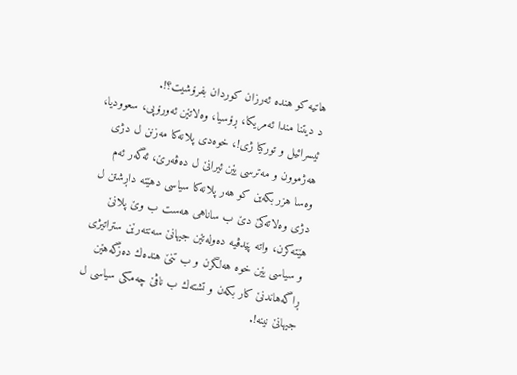هاتیه‌ كو هنده‌ ئه‌رزان كوردان بفرۆشیت؟!.
د دیتنا مندا ئه‌مریكا، ڕۆسیا، وه‌لاتێن ئه‌ورۆپى، سعوودیا، ئیسرائیل و توركیا ژى!، خوه‌دى پلانه‌كا مه‌زنن ل دژى هه‌ژموون و مه‌ترسی یێن ئیرانێ ل ده‌ڤه‌رێ، ئه‌گه‌ر ئه‌م وه‌سا هزر بكه‌ین كو هه‌ر پلانه‌كا سیاسى دهێته‌ داڕشتن ل دژى وه‌لاته‌كێ دێ ب ساناهى هه‌ست ب وێ پلانێ هێته‌كرن، واته‌ پێدڤیه‌ ده‌وله‌تێن جیهانێ سه‌نته‌رێن ستراتیژى و سیاسى یێن خوه‌ هه‌لگرن و ب تنێ هنده‌ك ده‌زگه‌هێن ڕاگه‌هاندنێ كار بكه‌ن و تشته‌ك ب ناڤێ چه‌مكى سیاسى ل جیهانێ نینه‌!.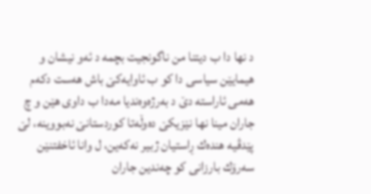د نها دا ب دیتنا من ناگونجیت بچمه‌ د ئه‌و نیشان و هیمایێن سیاسی دا كو ب ئاوایه‌كێ باش هه‌ست دكه‌م هه‌مى ئاراسته‌ دێ د به‌رژه‌وه‌ندیا مه‌دا ب داوى هێن و چ جاران مینا نها نێزیكێ ده‌وڵه‌تا كوردستانێ نه‌بووینه‌، لێ پێدڤیه‌ هنده‌ك ڕاستیان ژبیر نه‌كه‌ین، ل وانا ئاخفتنێن سه‌رۆك بارزانى كو چه‌ندین جاران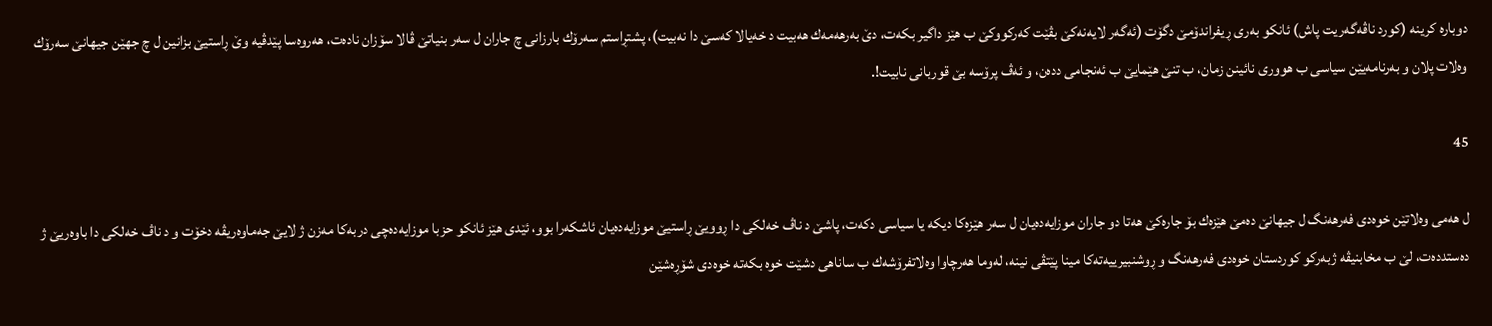دوباره‌ كرینه‌ (كورد ناڤه‌گه‌ریت پاش) ئانكو به‌رى ڕیفراندۆمێ دگۆت (ئه‌گه‌ر لایه‌نه‌كێ بڤێت كه‌ركووكێ ب هێز داگیر بكه‌ت، دێ به‌رهه‌مه‌ك هه‌بیت د خه‌یالا كه‌سێ دا نه‌بیت)، پشتڕاستم سه‌رۆك بارزانى چ جاران ل سه‌ر بنیاتێ ڤالا سۆزان ناده‌ت، هه‌روه‌سا پێدڤیه‌ وێ ڕاستیێ بزانین ل چ جهێن جیهانێ سه‌رۆك وه‌لات پلان و به‌رنامه‌یێن سیاسى ب هوورى نائینن زمان، ب تنێ هێمایێ ب ئه‌نجامى دده‌ن، و ئه‌ڤ پرۆسه‌ بێ قوربانى نابیت!.

45

ل هه‌مى وه‌لاتێن خوه‌دى فه‌رهه‌نگ ل جیهانێ ده‌مێ هێزه‌ك بۆ جاره‌كێ هه‌تا دو جاران موزایه‌ده‌یان ل سه‌ر هێزه‌كا دیكه‌ یا سیاسى دكه‌ت، پاشێ د ناڤ خه‌لكی دا ڕوویێ ڕاستیێ موزایه‌ده‌یان ئاشكه‌را بوو، ئێدى هێز ئانكو حزبا موزایه‌ده‌چى دربه‌كا مه‌زن ژ لایێ جه‌ماوه‌ریڤه‌ دخۆت و د ناڤ خه‌لكی دا باوه‌ریێ ژ ده‌ستدده‌ت، لێ ب مخابنیڤه‌ ژبه‌ركو كوردستان خوه‌دى فه‌رهه‌نگ و ڕوشنبیرییه‌ته‌كا مینا پێتڤى نینه‌، له‌وما هه‌رچاوا وه‌لاتفرۆشه‌ك ب ساناهى دشێت خوه‌ بكه‌ته‌ خوه‌دى شۆڕه‌شێن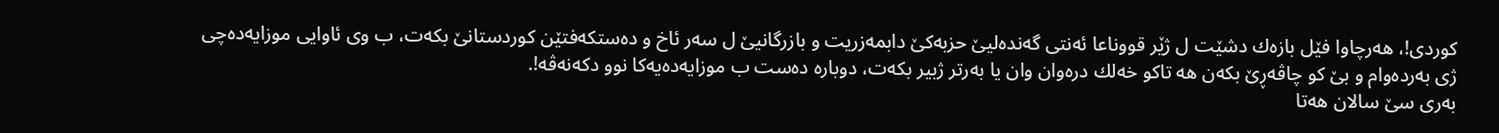كوردى!، هه‌رچاوا فێل بازه‌ك دشێت ل ژێر قووناعا ئه‌نتى گه‌نده‌لیێ حزبه‌كێ دابمه‌زریت و بازرگانیێ ل سه‌ر ئاخ و ده‌ستكه‌فتێن كوردستانێ بكه‌ت، ب وى ئاوایی موزایه‌ده‌چى ژى به‌رده‌وام و بێ كو چاڤه‌ڕێ بكه‌ن هه‌ تاكو خه‌لك دره‌وان وان یا به‌رتر ژبیر بكه‌ت، دوباره‌ ده‌ست ب موزایه‌ده‌یه‌كا نوو دكه‌نه‌ڤه‌!.
به‌رى سێ سالان هه‌تا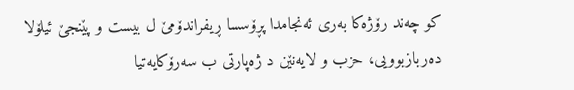كو چه‌ند رۆژه‌كا به‌رى ئه‌نجامدا پڕۆسسا ڕیفراندۆمێ ل بیست و پێنجێ ئیلۆلا ده‌ربازبوویی، حزب و لایه‌نێن د ژه‌پارتى ب سه‌رۆكایه‌تیا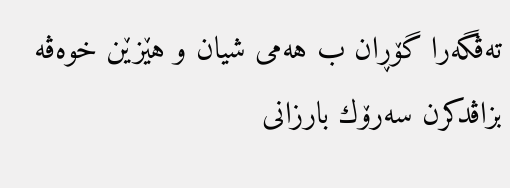ته‌ڤگه‌را گۆڕان ب هه‌مى شیان و هێزێن خوه‌ڤه‌ بزاڤدكرن سه‌رۆك بارزانى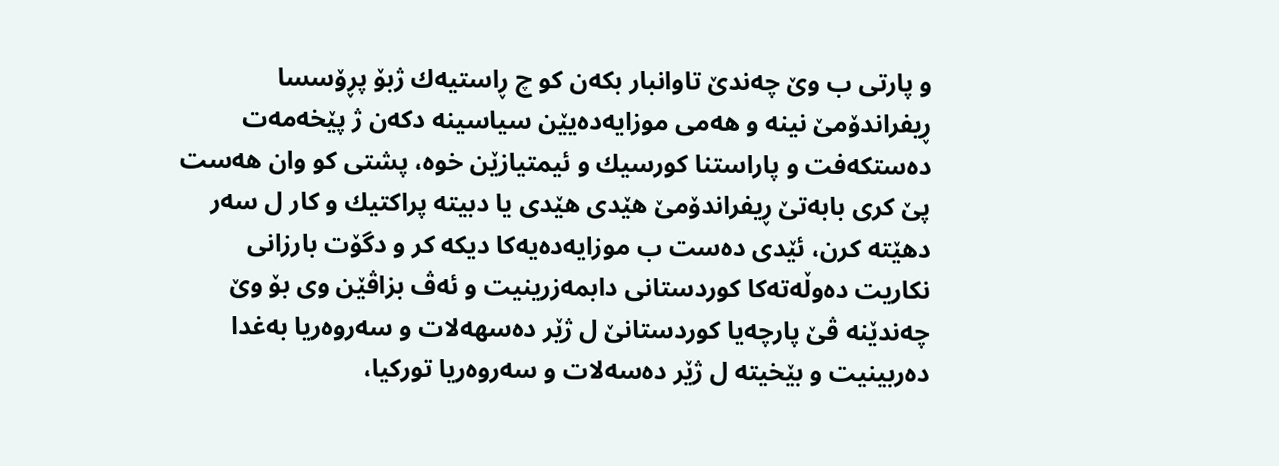و پارتى ب وێ چه‌ندێ تاوانبار بكه‌ن كو چ ڕاستیه‌ك ژبۆ پڕۆسسا ڕیفراندۆمێ نینه‌ و هه‌مى موزایه‌ده‌یێن سیاسینه‌ دكه‌ن ژ پێخه‌مه‌ت ده‌ستكه‌فت و پاراستنا كورسیك و ئیمتیازێن خوه‌، پشتى كو وان هه‌ست پێ كرى بابه‌تێ ڕیفراندۆمێ هێدى هێدى یا دبیته‌ پراكتیك و كار ل سه‌ر دهێته‌ كرن، ئێدى ده‌ست ب موزایه‌ده‌یه‌كا دیكه‌ كر و دگۆت بارزانى نكاریت ده‌وڵه‌ته‌كا كوردستانى دابمه‌زرینیت و ئه‌ڤ بزاڤێن وى بۆ وێ چه‌ندێنه‌ ڤێ پارچه‌یا كوردستانێ ل ژێر ده‌سهه‌لات و سه‌روه‌ریا به‌غدا ده‌ربینیت و بێخیته‌ ل ژێر ده‌سه‌لات و سه‌روه‌ریا توركیا،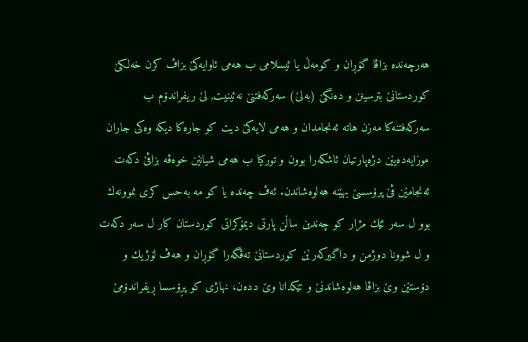هه‌رچه‌نده‌ بزاڤا گۆڕان و كومه‌ڵ یا ئیسلامى ب هه‌مى ئاوایه‌كێ بزاڤ كرن خه‌لكێ كوردستانێ بترسینن و ده‌نگێ (به‌لێ) سه‌ركه‌فتنێ نه‌ئینیت, لێ ریفراندۆم ب سه‌ركه‌فتنه‌كا مه‌زن هاته‌ ئه‌نجامدان و هه‌مى لایه‌كێ دیت كو جاره‌كا دیكه‌ وه‌كى جاران موزایه‌ده‌یێن دژه‌پارتیان ئاشكه‌را بوون و توركیا ب هه‌مى شیانێن خوه‌ڤه‌ بزاڤێ دكه‌ت ئه‌نجامێن ڤێ پرۆسسێ بهێنه‌ هه‌لوه‌شاندن. ئه‌ڤ چه‌نده‌ یا كو مه‌ به‌حس كرى نموونه‌ك بوو ل سه‌ر ئێك مژار كو چه‌ندین ساڵن پارتى دیمۆكراتى كوردستان كار ل سه‌ر دكه‌ت و ل شوونا دوژمن و داگیركه‌رێن كوردستانێ ته‌ڤگه‌را گۆڕان و هه‌ڤ لۆژیك و دۆستێن وێ بزاڤا هه‌لوه‌شاندنێ و تێكدانا وێ دده‌ن، نهاژى كو پڕۆسسا ڕیفراندۆمێ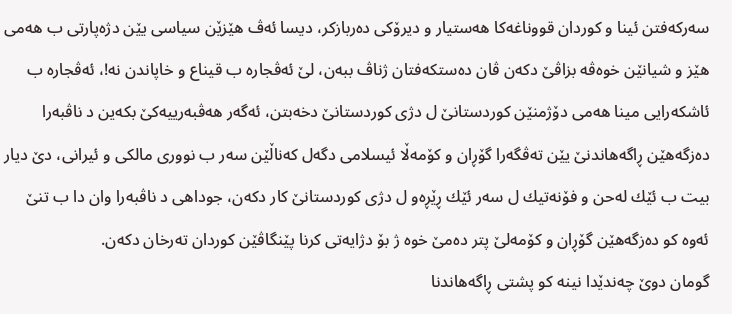سه‌ركه‌فتن ئینا و كوردان قووناغه‌كا هه‌ستیار و دیرۆكى ده‌ربازكر، دیسا ئه‌ڤ هێزێن سیاسى یێن دژه‌پارتى ب هه‌مى هێز و شیانێن خوه‌ڤه‌ بزاڤێ دكه‌ن ڤان ده‌ستكه‌فتان ژناڤ ببه‌ن، لێ ئه‌ڤجاره‌ ب قیناع و خاپاندن نه‌!، ئه‌ڤجاره‌ ب ئاشكه‌رایی مینا هه‌مى دۆژمنێن كوردستانێ ل دژى كوردستانێ دخه‌بتن، ئه‌گه‌ر هه‌ڤبه‌رییه‌كێ بكه‌ین د ناڤبه‌را ده‌زگه‌هێن ڕاگه‌هاندنێ یێن ته‌ڤگه‌را گۆڕان و كۆمه‌ڵا ئیسلامى دگه‌ل كه‌ناڵێن سه‌ر ب نوورى مالكى و ئیرانى، دێ دیار بیت ب ئێك له‌حن و فۆنه‌تیك ل سه‌ر ئێك ڕێڕه‌و ل دژى كوردستانێ كار دكه‌ن، جوداهى د ناڤبه‌را وان دا ب تنێ ئه‌وه‌ كو ده‌زگه‌هێن گۆڕان و كۆمه‌لێ پتر ده‌مێ خوه‌ ژ بۆ دژایه‌تى كرنا پێنگاڤێن كوردان ته‌رخان دكه‌ن.
گومان دوێ چه‌ندێدا نینه‌ كو پشتى ڕاگه‌هاندنا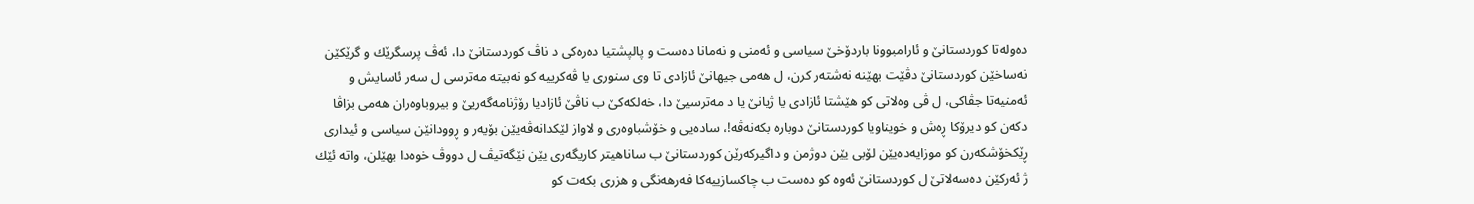ده‌وله‌تا كوردستانێ و ئارامبوونا باردۆخێ سیاسى و ئه‌منى و نه‌مانا ده‌ست و پالپشتیا ده‌ره‌كى د ناڤ كوردستانێ دا، ئه‌ڤ پرسگرێك و گرێكێن نه‌ساخێن كوردستانێ دڤێت بهێنه‌ نه‌شته‌ر كرن، ل هه‌مى جیهانێ ئازادى تا وى سنورى یا ڤه‌كرییه‌ كو نه‌بیته‌ مه‌ترسى ل سه‌ر ئاسایش و ئه‌منیه‌تا جڤاكى، ل ڤى وه‌لاتى كو هێشتا ئازادى یا ژیانێ یا د مه‌ترسیێ دا، خه‌لكه‌كێ ب ناڤێ ئازادیا رۆژنامه‌گه‌ریێ و بیروباوه‌ران هه‌مى بزاڤا دكه‌ن كو دیرۆكا ڕه‌ش و خویناویا كوردستانێ دوباره‌ بكه‌نه‌ڤه‌!، ساده‌یی و خۆشباوه‌ری و لاواز لێكدانه‌ڤه‌یێن بۆیه‌ر و ڕوودانێن سیاسى و ئیدارى ڕێكخۆشكه‌رن كو موزایه‌ده‌یێن لۆبى یێن دوژمن و داگیركه‌رێن كوردستانێ ب ساناهیتر كاریگه‌رى یێن نێگه‌تیڤ ل دووڤ خوه‌دا بهێلن، واته‌ ئێك ژ ئه‌ركێن ده‌سه‌لاتێ ل كوردستانێ ئه‌وه‌ كو ده‌ست ب چاكسازییه‌كا فه‌رهه‌نگى و هزرى بكه‌ت كو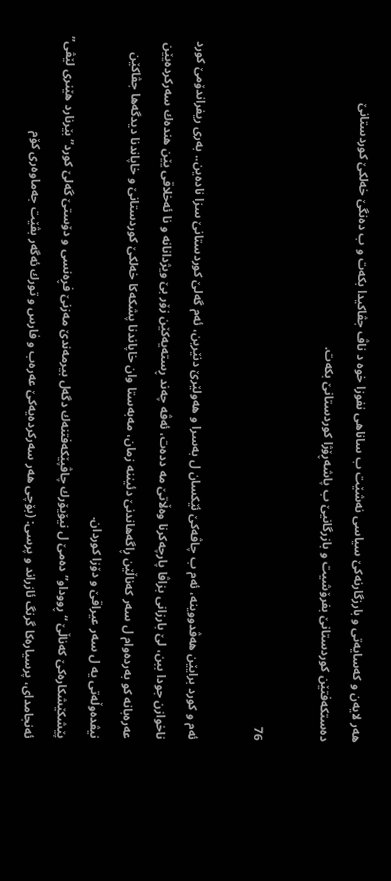هه‌ر لایه‌ن و كه‌سایه‌تى و بارزگارنه‌كێ سیاسى نه‌شێت ب ساناهى نفوزا خوه‌ د ناڤ جڤاكیدا بكه‌ت و ب ده‌نگێ خه‌لكێ كوردستانێ ده‌ستكه‌فتێن كوردستانێ بفرۆشیت و بازرگانیێ ب پاشه‌ڕۆژا كوردستانێ بكه‌ت.

76

ئه‌م و كورد برایێن هه‌ڤدووینه‌، ئه‌م ب چاڤه‌كێ ئێكسان ل به‌سرا و هه‌ولێرێ دنێرین، ئه‌م گه‌لێ كوردستانێ سزا ناده‌ین.. به‌رى ریفراندۆمێ كورد ناخوازن جودا ببن، لێ بارزانى بزاڤا پارچه‌كرنا وه‌ڵاتێ مه‌ دده‌ت، ئه‌ڤه‌ چه‌ند ڕسته‌یه‌كێن زۆر بێ ویژدانانه‌ و نا ئه‌خلاقى یێن هنده‌ك سه‌ركرده‌یێن عه‌ره‌بانه‌ كو به‌رده‌وام ل سه‌ر كه‌ناڵێن ڕاگه‌هاندنێ دئیننه‌ زمان، مه‌به‌ستا وان خاپاندنا پشكه‌كا خه‌لكێ كوردستانێ و خاپاندنا دیدگه‌ها جڤاكێن نیڤده‌وڵه‌تی یه‌ ل سه‌ر عیراقێ و دۆزا كوردان.
پێشكێشكاره‌كێ كه‌ناڵێ “ڕووداو” ده‌مێ ل نیۆیۆرك چاڤپێكه‌فتنه‌ك دگه‌ل بیرمه‌ندێ مه‌زنێ فڕه‌نسى و دۆستێ گه‌لێ كورد”بێرنارد هێنرى لێڤى” ئه‌نجامداى، پرسیاره‌كا گرنگ ئازراند و پرسى: (بۆچى هه‌ر سه‌ركرده‌یه‌كێ عه‌ره‌ب و فارس و تورك ئه‌گه‌ر بڤێت جه‌ماوه‌رى كۆم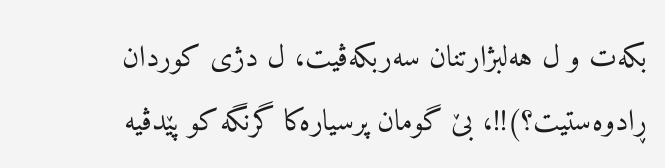بكه‌ت و ل هه‌لبژارتنان سه‌ربكه‌ڤیت، ل دژى كوردان ڕادوه‌ستیت؟)!!، بێ گومان پرسیاره‌كا گرنگه‌ كو پێدڤیه‌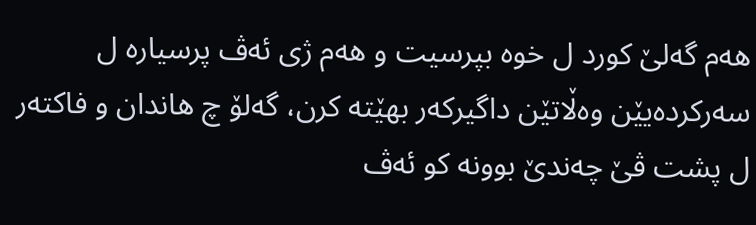هه‌م گه‌لێ كورد ل خوه‌ بپرسیت و هه‌م ژى ئه‌ڤ پرسیاره‌ ل سه‌ركرده‌یێن وه‌ڵاتێن داگیركه‌ر بهێته‌ كرن، گه‌لۆ چ هاندان و فاكته‌ر ل پشت ڤێ چه‌ندێ بوونه‌ كو ئه‌ڤ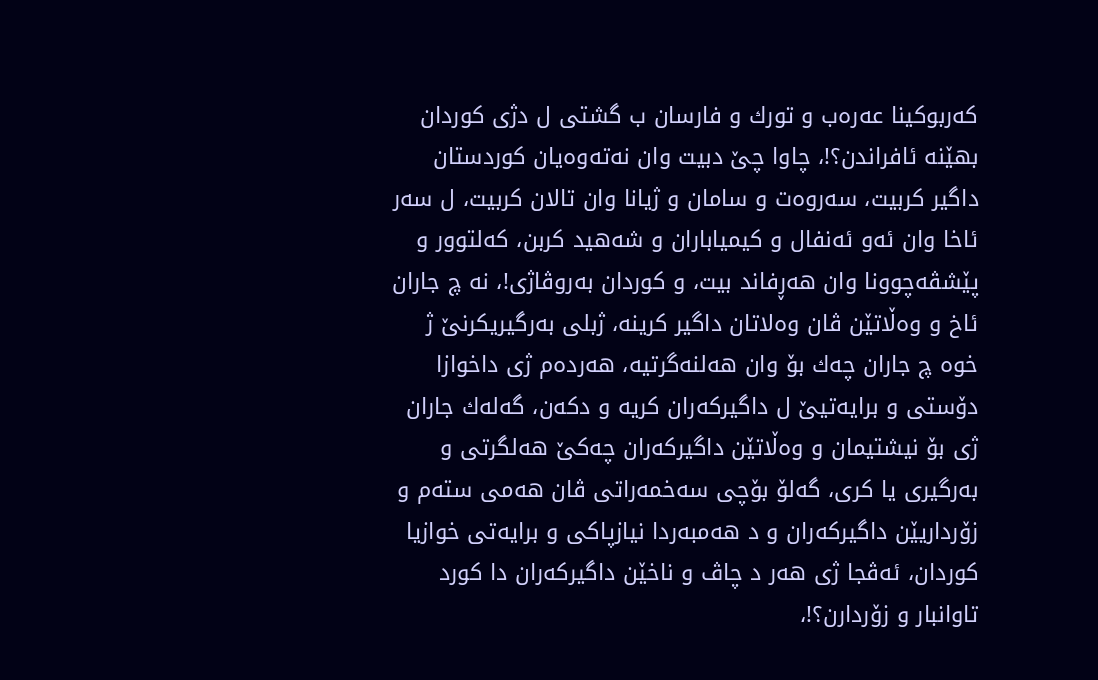كه‌ربوكینا عه‌ره‌ب و تورك و فارسان ب گشتى ل دژى كوردان بهێنه‌ ئافراندن؟!، چاوا چێ دبیت وان نه‌ته‌وه‌یان كوردستان داگیر كربیت، سه‌روه‌ت و سامان و ژیانا وان تالان كربیت، ل سه‌ر ئاخا وان ئه‌و ئه‌نفال و كیمیاباران و شه‌هید كربن، كه‌لتوور و پێشڤه‌چوونا وان هه‌ڕفاند بیت، و كوردان به‌روڤاژى!، نه‌ چ جاران ئاخ و وه‌ڵاتێن ڤان وه‌لاتان داگیر كرینه‌، ژبلى به‌رگیریكرنێ ژ خوه‌ چ جاران چه‌ك بۆ وان هه‌لنه‌گرتیه‌، هه‌رده‌م ژى داخوازا دۆستى و برایه‌تیێ ل داگیركه‌ران كریه‌ و دكه‌ن، گه‌له‌ك جاران ژى بۆ نیشتیمان و وه‌ڵاتێن داگیركه‌ران چه‌كێ هه‌لگرتى و به‌رگیرى یا كرى، گه‌لۆ بۆچى سه‌خمه‌راتى ڤان هه‌مى سته‌م و زۆرداریێن داگیركه‌ران و د هه‌مبه‌ردا نیازپاكى و برایه‌تى خوازیا كوردان، ئه‌ڤجا ژى هه‌ر د چاڤ و ناخێن داگیركه‌ران دا كورد تاوانبار و زۆردارن؟!،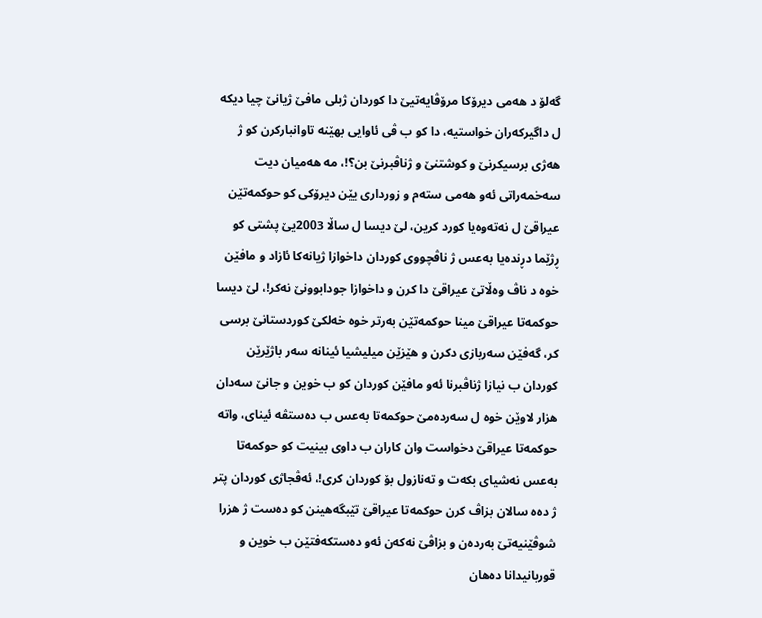گه‌لۆ د هه‌مى دیرۆكا مرۆڤایه‌تیێ دا كوردان ژبلى مافێ ژیانێ چیا دیكه‌ ل داگیركه‌ران خواستیه‌، دا كو ب ڤى ئاوایی بهێنه‌ تاوانباركرن كو ژ هه‌ژى برسیكرنێ و كوشتنێ و ژناڤبرنێ بن؟!، مه‌ هه‌میان دیت سه‌خمه‌راتى ئه‌و هه‌مى سته‌م و زوردارى یێن دیرۆكى كو حوكمه‌تێن عیراقێ ل نه‌ته‌وه‌یا كورد كرین، لێ دیسا ل ساڵا 2003یێ پشتى كو ڕژێما دڕنده‌یا به‌عس ژ ناڤچووى كوردان داخوازا ژیانه‌كا ئازاد و مافێن خوه‌ د ناڤ وه‌ڵاتێ عیراقێ دا كرن و داخوازا جودابوونێ نه‌كر!، لێ دیسا حوكمه‌تا عیراقێ مینا حوكمه‌تێن به‌رتر خوه‌ خه‌لكێ كوردستانێ برسى كر، گه‌فێن سه‌ربازى دكرن و هێزێن میلیشیا ئینانه‌ سه‌ر باژێرێن كوردان ب نیازا ژناڤبرنا ئه‌و مافێن كوردان كو ب خوین و جانێ سه‌دان هزار لاوێن خوه‌ ل سه‌رده‌مێ حوكمه‌تا به‌عس ب ده‌ستڤه‌ ئیناى، واته‌ حوكمه‌تا عیراقێ دخواست وان كاران ب داوى بینیت كو حوكمه‌تا به‌عس نه‌شیای بكه‌ت و ته‌نازول بۆ كوردان كرى!، ئه‌ڤجاژى كوردان پتر ژ ده‌ه سالان بزاڤ كرن حوكمه‌تا عیراقێ تێبگه‌هینن كو ده‌ست ژ هزرا شوڤێنیه‌تێ به‌رده‌ن و بزاڤێ نه‌كه‌ن ئه‌و ده‌ستكه‌فتێن ب خوین و قوربانیدانا ده‌هان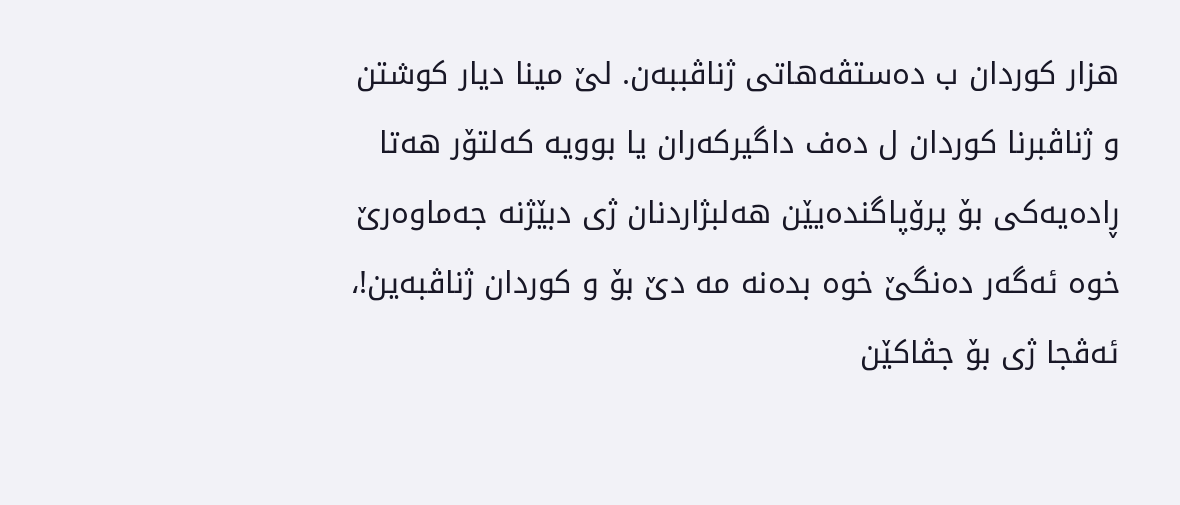هزار كوردان ب ده‌ستڤه‌هاتى ژناڤببه‌ن. لێ مینا دیار كوشتن و ژناڤبرنا كوردان ل ده‌ف داگیركه‌ران یا بوویه‌ كه‌لتۆر هه‌تا ڕاده‌یه‌كى بۆ پرۆپاگنده‌یێن هه‌لبژاردنان ژى دبێژنه‌ جه‌ماوه‌رێ خوه‌ ئه‌گه‌ر ده‌نگێ خوه‌ بده‌نه‌ مه‌ دێ بۆ و كوردان ژناڤبه‌ین!، ئه‌ڤجا ژى بۆ جڤاكێن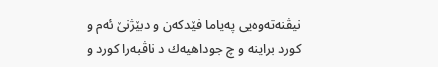نیڤنه‌ته‌وه‌یی په‌یاما فێدكه‌ن و دبێژنێ ئه‌م و كورد براینه‌ و چ جوداهیه‌ك د ناڤبه‌را كورد و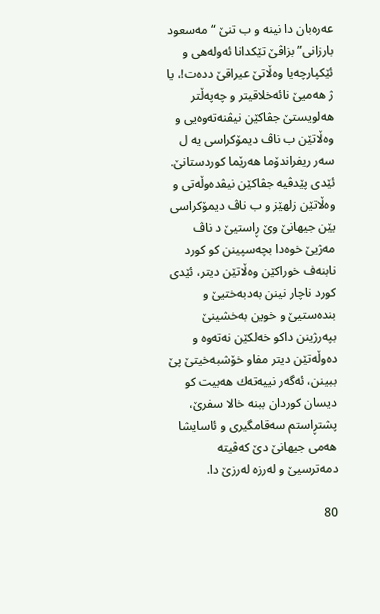عه‌ره‌بان دا نینه‌ و ب تنێ “مه‌سعود بارزانى” بزاڤێ تێكدانا ئه‌وله‌هى و ئێكپارچه‌یا وه‌ڵاتێ عیراقێ دده‌ت!، یا ژ هه‌میێ نائه‌خلاقیتر و چه‌په‌ڵتر هه‌لویستێ جڤاكێن نیڤنه‌ته‌وه‌یی و وه‌ڵاتێن ب ناڤ دیمۆكراسی یه‌ ل سه‌ر ریفراندۆما هه‌رێما كوردستانێ.
ئێدى پێدڤیه‌ جڤاكێن نیڤده‌وڵه‌تى و وه‌ڵاتێن زلهێز و ب ناڤ دیمۆكراسی یێن جیهانێ وێ ڕاستیێ د ناڤ مه‌ژیێ خوه‌دا بچه‌سپینن كو كورد نابنه‌ف خوراكێن وه‌ڵاتێن دیتر، ئێدى كورد ناچار نینن به‌دبه‌ختیێ و بنده‌ستیێ و خوین به‌خشینێ بپه‌رژینن داكو خه‌لكێن نه‌ته‌وه‌ و ده‌وڵه‌تێن دیتر مفاو خۆشبه‌خیتێ پێ ببینن، ئه‌گه‌ر نییه‌ته‌ك هه‌بیت كو دیسان كوردان ببنه‌ خالا سفرێ، پشتڕاستم سه‌قامگیرى و ئاسایشا هه‌مى جیهانێ دێ كه‌ڤیته‌ دمه‌ترسیێ و له‌رزه‌ له‌رزێ دا.

80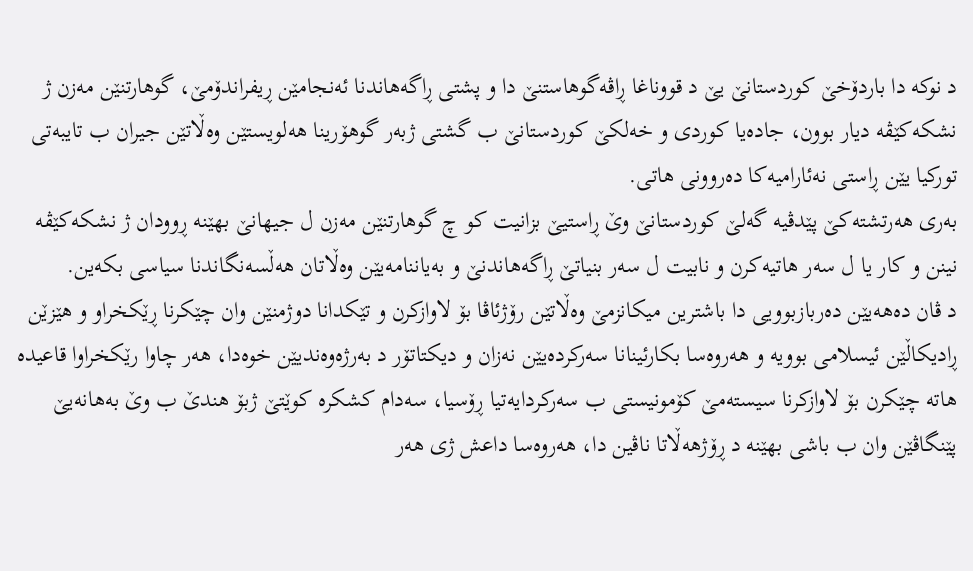د نوكه‌ دا باردۆخێ كوردستانێ یێ د قووناغا ڕاڤه‌گوهاستنێ دا و پشتى ڕاگه‌هاندنا ئه‌نجامێن ڕیفراندۆمێ، گوهارتنێن مه‌زن ژ نشكه‌كێڤه‌ دیار بوون، جاده‌یا كوردى و خه‌لكێ كوردستانێ ب گشتى ژبه‌ر گوهۆرینا هه‌لویستێن وه‌ڵاتێن جیران ب تایبه‌تى توركیا یێن ڕاستى نه‌ئارامیه‌كا ده‌روونى هاتى.
به‌رى هه‌رتشته‌كێ پێدڤیه‌ گه‌لێ كوردستانێ وێ ڕاستیێ بزانیت كو چ گوهارتنێن مه‌زن ل جیهانێ بهێنه‌ ڕوودان ژ نشكه‌كێڤه‌ نینن و كار یا ل سه‌ر هاتیه‌كرن و نابیت ل سه‌ر بنیاتێ ڕاگه‌هاندنێ و به‌یاننامه‌یێن وه‌ڵاتان هه‌ڵسه‌نگاندنا سیاسى بكه‌ین.
د ڤان ده‌هه‌یێن ده‌ربازبوویی دا باشترین میكانزمێ وه‌ڵاتێن رۆژئاڤا بۆ لاوازكرن و تێكدانا دوژمنێن وان چێكرنا ڕێكخراو و هێزێن ڕادیكاڵێن ئیسلامى بوویه‌ و هه‌روه‌سا بكارئینانا سه‌ركرده‌یێن نه‌زان و دیكتاتۆر د به‌رژه‌وه‌ندیێن خوه‌دا، هه‌ر چاوا رێكخراوا قاعیده‌ هاته‌ چێكرن بۆ لاوازكرنا سیسته‌مێ كۆمونیستى ب سه‌ركردایه‌تیا ڕۆسیا، سه‌دام كشكره‌ كوێتێ ژبۆ هندێ ب وێ به‌هانه‌یێ پێنگاڤێن وان ب باشى بهێنه‌ د ڕۆژهه‌ڵاتا ناڤین دا، هه‌روه‌سا داعش ژى هه‌ر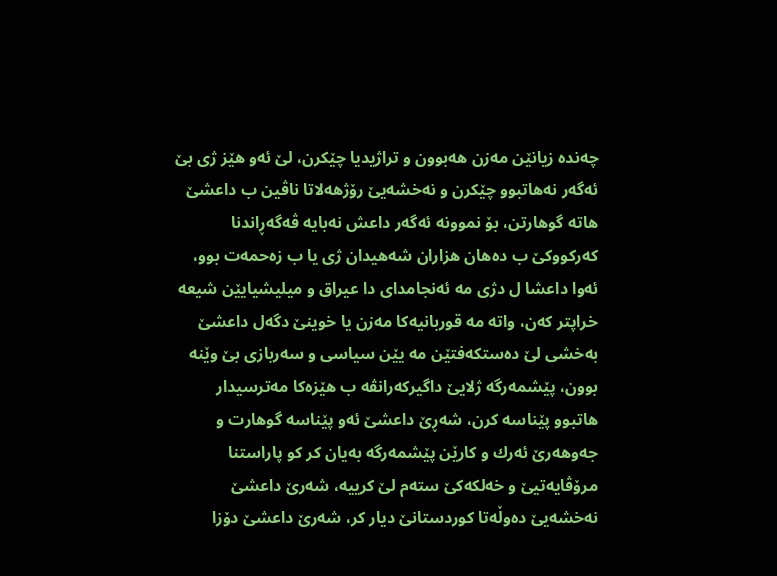چه‌نده‌ زیانێن مه‌زن هه‌بوون و تراژیدیا چێكرن، لێ ئه‌و هێز ژى بێ ئه‌گه‌ر نه‌هاتبوو چێكرن و نه‌خشه‌یێ رۆژهه‌لاتا ناڤین ب داعشێ هاته‌ گوهارتن، بۆ نموونه‌ ئه‌گه‌ر داعش نه‌بایه‌ ڤه‌گه‌ڕاندنا كه‌ركووكێ ب ده‌هان هزاران شه‌هیدان ژى یا ب زه‌حمه‌ت بوو، ئه‌وا داعشا ل دژى مه‌ ئه‌نجامداى دا عیراق و میلیشیایێن شیعه‌ خراپتر كه‌ن، واته‌ مه‌ قوربانیه‌كا مه‌زن یا خوینێ دگه‌ل داعشێ به‌خشى لێ ده‌ستكه‌فتێن مه‌ یێن سیاسى و سه‌ربازى بێ وێنه‌ بوون، پێشمه‌رگه‌ ژلایێ داگیركه‌رانڤه‌ ب هێزه‌كا مه‌ترسیدار هاتبوو پێناسه‌ كرن، شه‌ڕێ داعشێ ئه‌و پێناسه‌ گوهارت و جه‌وهه‌رێ ئه‌رك و كارێن پێشمه‌رگه‌ به‌یان كر كو پاراستنا مرۆڤایه‌تیێ و خه‌لكه‌كێ سته‌م لێ كرییه‌، شه‌رێ داعشێ نه‌خشه‌یێ ده‌وڵه‌تا كوردستانێ دیار كر، شه‌رێ داعشێ دۆزا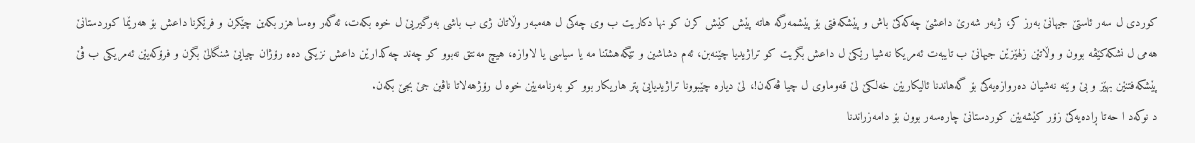كوردى ل سه‌ر ئاستێ جیهانێ به‌رز كر، ژبه‌ر شه‌رێ داعشێ چه‌كه‌كێ باش و پێشكه‌فتى بۆ پێشمه‌رگه‌ هاته‌ پێش كێش كرن كو نها دكاریت ب وى چه‌كى ل هه‌مبه‌ر وڵاتان ژى ب باشى به‌رگیریێ ل خوه‌ بكه‌ت، ئه‌گه‌ر وه‌سا هزر بكه‌ین چێكرن و فرێكرنا داعش بۆ هه‌رێما كوردستانێ هه‌مى ل نشكه‌كێڤه‌ بوون و وڵاتێن زلهێزێن جیهانێ ب تایبه‌ت ئه‌مریكا نه‌شیا رێكێ ل داعش بگریت كو تراژیدیا چێنه‌بن، ئه‌م دشاشین و تێگه‌هشتنا مه‌ یا سیاسى یا لاوازه‌، هیچ مه‌نتق نه‌بوو كو چه‌ند چه‌كدارێن داعش نزیكى ده‌ه رۆژان چیایێ شنگالێ بگرن و فرۆكه‌یێن ئه‌مریكى ب ڤێ پێشكه‌فتنێن بهێز و بێ وێنه‌ نه‌شیان ده‌روازه‌یه‌كێ بۆ گه‌هاندنا ئالیكاریێن خه‌لكێ لێ قه‌وماوى ل چیا ڤه‌كه‌ن!، لێ دیاره‌ چێبوونا تراژیدیایێ پتر هاریكار بوو كو به‌رنامه‌یێن خوه‌ ل رۆژهه‌لاتا ناڤین جێ بجێ بكه‌ن.
د نوكه‌د ا حه‌تا ڕاده‌یه‌كێ زۆر كێشه‌یێن كوردستانێ چاره‌سه‌ر بوون بۆ دامه‌زراندنا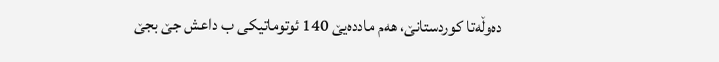ده‌وڵه‌تا كوردستانێ، هه‌م مادده‌یێ 140 ئوتوماتیكى ب داعش جێ بجێ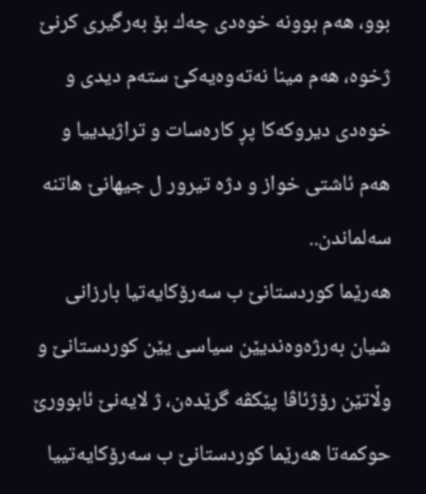بوو، هه‌م بوونه‌ خوه‌دى چه‌ك بۆ به‌رگیرى كرنێ ژخوه‌، هه‌م مینا نه‌ته‌وه‌یه‌كێ سته‌م دیدى و خوه‌دى دیروكه‌كا پڕ كاره‌سات و تراژیدییا و هه‌م ئاشتى خواز و دژه‌ تیرور ل جیهانێ هاتنه‌ سه‌لماندن..
هه‌رێما كوردستانێ ب سه‌رۆكایه‌تیا بارزانى شیان به‌رژه‌وه‌ندیێن سیاسى یێن كوردستانێ و وڵاتێن رۆژئاڤا پێكڤه‌ گرێده‌ن، ژ لایه‌نێ ئابوورێ حوكمه‌تا هه‌رێما كوردستانێ ب سه‌رۆكایه‌تییا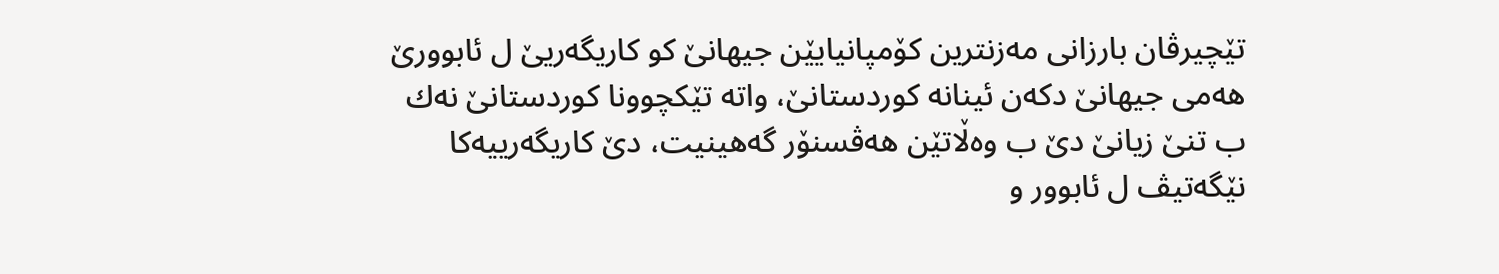تێچیرڤان بارزانى مه‌زنترین كۆمپانیایێن جیهانێ كو كاریگه‌ریێ ل ئابوورێ هه‌مى جیهانێ دكه‌ن ئینانه‌ كوردستانێ، واته‌ تێكچوونا كوردستانێ نه‌ك ب تنێ زیانێ دێ ب وه‌ڵاتێن هه‌ڤسنۆر گه‌هینیت، دێ كاریگه‌رییه‌كا نێگه‌تیڤ ل ئابوور و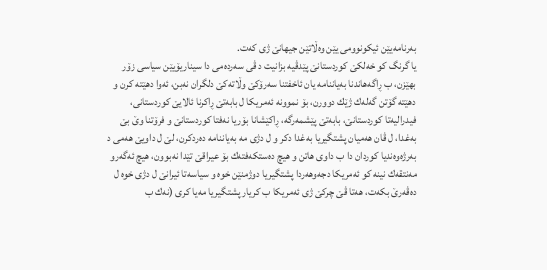به‌رنامه‌یێن ئیكونوومى یێن وه‌ڵاتێن جیهانێ ژى كه‌ت.
یا گرنگ كو خه‌لكێ كوردستانێ پێدڤیه‌ بزانیت د ڤى سه‌رده‌می دا سیناریۆیێن سیاسى زۆر بهێزن، ب ڕاگه‌هاندنا به‌یاننامه‌ یان ئاخفتنا سه‌رۆكێ وڵاته‌كێ دلگران نه‌بن، ئه‌وا دهێته‌ كرن و دهێته‌ گۆتن گه‌له‌ك ژێك دوورن، بۆ نموونه‌ ئه‌مریكا ل بابه‌تێ ڕاكرنا ئالایێ كوردستانى، فیدرالیه‌تا كوردستانێ، بابه‌تێ پێشمه‌رگه‌، ڕاكێشانا بۆریا نه‌فتا كوردستانێ و فرۆتنا وێ بێ به‌غدا، ل ڤان هه‌میان پشتگیریا به‌غدا دكر و ل دژى مه‌ به‌یاننامه‌ ده‌ردكرن، لێ ل داویێ هه‌مى د به‌رژه‌وه‌ندیا كوردان دا ب داوى هاتن و هیچ ده‌ستكه‌فته‌ك بۆ عیراقێ تێدا نه‌بوون، هیچ ئه‌گه‌رو مه‌نتقه‌ك نینه‌ كو ئه‌مریكا دجه‌وهه‌ردا پشتگیریا دوژمنێن خوه‌ و سیاسه‌تا ئیرانێ ل دژى خوه‌ ل ده‌ڤه‌رێ بكه‌ت، هه‌تا ڤێ چركێ ژى ئه‌مریكا ب كریار پشتگیریا مه‌یا كرى (نه‌ك ب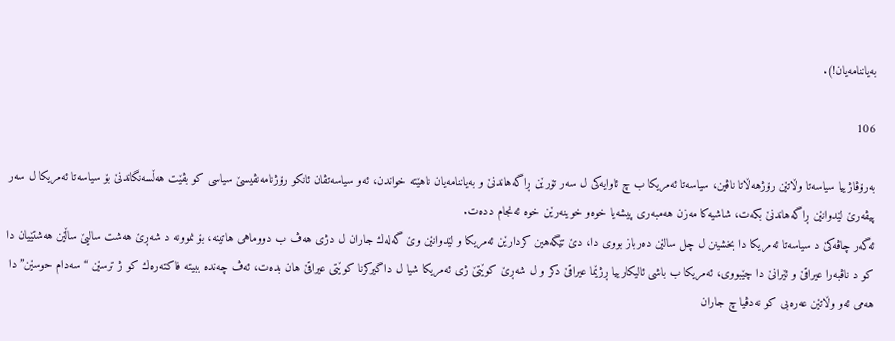به‌یاننامه‌یان!).

106

به‌رۆڤاژییا سیاسه‌تا وڵاتێن رۆژهه‌ڵاتا ناڤین، سیاسه‌تا ئه‌مریكا ب چ ئاوایه‌كى ل سه‌ر تۆرێن ڕاگه‌هاندنێ و به‌یاننامه‌یان ناهێته‌ خواندن، ئه‌و سیاسه‌تڤان ئانكو رۆژنامه‌نڤیسێ سیاسى كو بڤێت هه‌ڵسه‌نگاندنێ بۆ سیاسه‌تا ئه‌مریكا ل سه‌ر پیڤه‌رێ لێدوانێن ڕاگه‌هاندنێ بكه‌ت، شاشیه‌كا مه‌زن هه‌مبه‌رى پیشه‌یا خوه‌و خوینه‌رێن خوه‌ ئه‌نجام دده‌ت.
ئه‌گه‌ر چاڤه‌كێ د سیاسه‌تا ئه‌مریكا دا بخشینن ل چل سالێن ده‌رباز بووی دا، دێ تێگه‌هین كردارێن ئه‌مریكا و لێدوانێن وێ گه‌له‌ك جاران ل دژى هه‌ڤ ب دووماهی هاتینه‌، بۆ نموونه‌ د شه‌ڕێ هه‌شت سالیێ ساڵێن هه‌شتێیان دا كو د ناڤبه‌را عیراقێ و ئێرانێ دا چێبووى، ئه‌مریكا ب باشى ئالیكارییا ڕژێما عیراقێ دكر و ل شه‌ڕێ كوێتێ ژى ئه‌مریكا شیا ل داگیركرنا كوێتى عیراقێ هان بده‌ت، ئه‌ڤ چه‌نده‌ ببیته‌ فاكته‌ره‌ك كو ژ ترسێن “سه‌دام حوسێن”دا هه‌مى ئه‌و وڵاتێن عه‌ره‌بى كو نه‌دڤیا چ جاران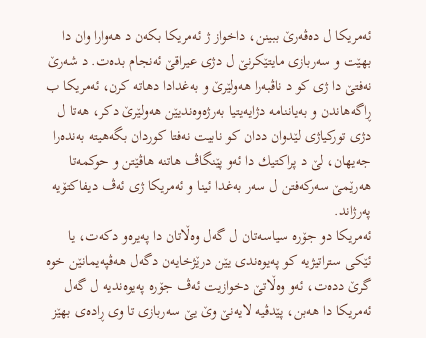ئه‌مریكا ل ده‌ڤه‌رێ ببینن، داخواز ژ ئه‌مریكا بكه‌ن د هه‌وارا وان دا بهێت و سه‌ربازى مایتێكرنێ ل دژى عیراقێ ئه‌نجام بده‌ت. د شه‌رێ نه‌فتێ دا ژى كو د ناڤبه‌را هه‌ولێرێ و به‌غدادا دهاته‌ كرن، ئه‌مریكا ب ڕاگه‌هاندن و به‌یاننامه‌ دژایه‌یتیا به‌رژه‌وه‌ندیێن هه‌ولێرێ دكر، هه‌تا ل دژى توركیاژى لێدوان ددان كو نابیت نه‌فتا كوردان بگه‌هیته‌ به‌نده‌را جه‌یهان، لێ د پراكتیك دا ئه‌و پێنگاڤ هاتنه‌ هاڤێتن و حوكمه‌تا هه‌رێمێ سه‌ركه‌فتن ل سه‌ر به‌غدا ئینا و ئه‌مریكا ژى ئه‌ڤ دیفاكتۆیه‌ په‌رژاند.
ئه‌مریكا دو جۆره‌ سیاسه‌تان ل گه‌ل وه‌ڵاتان دا په‌یره‌و دكه‌ت، یا ئێكى ستراتیژیه‌ كو په‌یوه‌ندى یێن درێژخایه‌ن دگه‌ل هه‌ڤپه‌یمانێن خوه‌ گرێ دده‌ت، ئه‌و وه‌ڵاتێ دخوازیت ئه‌ڤ جۆره‌ په‌یوه‌ندیه‌ ل گه‌ل ئه‌مریكا دا هه‌بن، پێدڤیه‌ لایه‌نێ وێ یێ سه‌ربازى تا وى ڕاده‌ی بهێز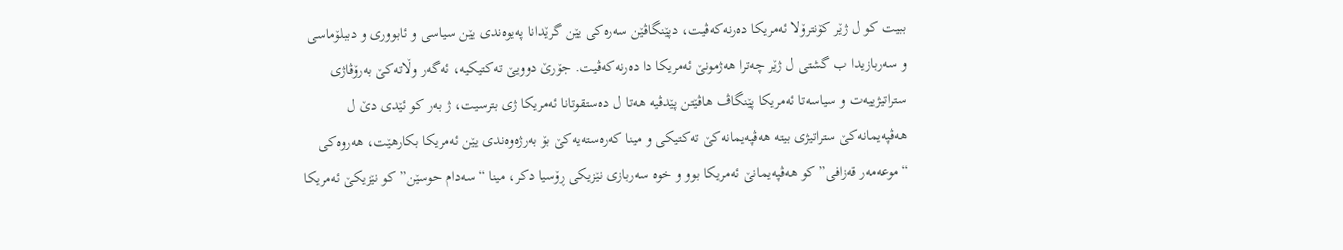ببیت كو ل ژێر كۆنترۆلا ئه‌مریكا ده‌رنه‌كه‌ڤیت، دپێنگاڤێن سه‌ره‌كى یێن گرێدانا په‌یوه‌ندى یێن سیاسى و ئابوورى و دببلۆماسى و سه‌ربازیدا ب گشتى ل ژێر چه‌ترا هه‌ژمونێ ئه‌مریكا دا ده‌رنه‌كه‌ڤیت. جۆرێ دوویێ ته‌كتیكیه‌، ئه‌گه‌ر وڵاته‌كێ به‌رۆڤاژى ستراتیژییه‌ت و سیاسه‌تا ئه‌مریكا پێنگاڤ هاڤێتن پێدڤیه‌ هه‌تا ل ده‌ستقوتانا ئه‌مریكا ژى بترسیت، ژ به‌ر كو ئێدى دێ ل هه‌ڤپه‌یمانه‌كێ ستراتیژى بیته‌ هه‌ڤپه‌یمانه‌كێ ته‌كتیكى و مینا كه‌ره‌سته‌یه‌كێ بۆ به‌رژه‌وه‌ندى یێن ئه‌مریكا بكارهێت، هه‌روه‌كى “موعه‌مه‌ر قه‌زافى” كو هه‌ڤپه‌یمانێ ئه‌مریكا بوو و خوه‌ سه‌ربازى نێزیكى ڕۆسیا دكر، مینا “سه‌دام حوسێن” كو نێزیكێ ئه‌مریكا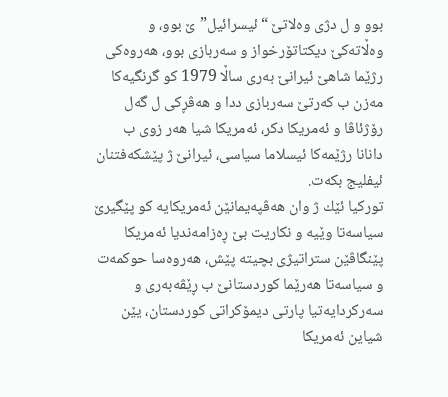بوو و ل دژى وه‌لاتێ “ئیسرائیل”ێ بوو، و وه‌ڵاته‌كێ دیكتاتۆرخواز و سه‌ربازى بوو، هه‌روه‌كى رژێما شاهێ ئیرانێ به‌رى ساڵا 1979 كو گرنگیه‌كا مه‌زن ب كه‌رتێ سه‌ربازى ددا و هه‌ڤڕكى ل گه‌ل رۆژئاڤا و ئه‌مریكا دكر، ئه‌مریكا شیا هه‌ر زوى ب دانانا رژێمه‌كا ئیسلاما سیاسى، ئیرانێ ژ پێشكه‌فتنان ئیفلیج بكه‌ت.
توركیا ئێك ژ وان هه‌ڤپه‌یمانێن ئه‌مریكایه‌ كو پێگیرێ سیاسه‌تا وێیه‌ و نكاریت بێ ڕه‌زامه‌ندیا ئه‌مریكا پێنگاڤێن ستراتیژى بچیته‌ پێش، هه‌روه‌سا حوكمه‌ت و سیاسه‌تا هه‌رێما كوردستانێ ب ڕێڤه‌به‌رى و سه‌ركردایه‌تیا پارتى دیمۆكراتى كوردستان، یێن شیاین ئه‌مریكا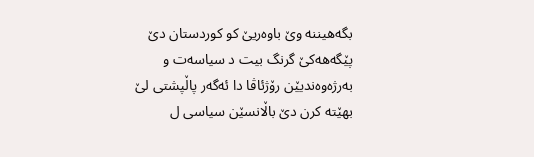بگه‌هیننه‌ وێ باوه‌ریێ كو كوردستان دێ پێگه‌هه‌كێ گرنگ بیت د سیاسه‌ت و به‌رژه‌وه‌ندیێن رۆژئاڤا دا ئه‌گه‌ر پاڵپشتى لێ بهێته‌ كرن دێ باڵانسێن سیاسى ل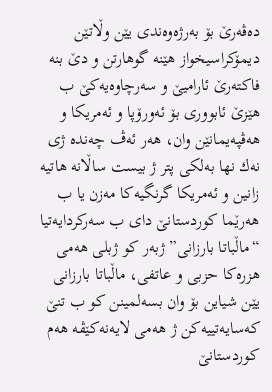ده‌ڤه‌رێ بۆ به‌رژه‌وه‌ندى یێن وڵاتێن دیمۆكراسیخواز هێنه‌ گوهارتن و دێ بنه‌ فاكته‌رێ ئارامیێ و سه‌رچاوه‌یه‌كێ ب هێزێ ئابوورى بۆ ئه‌ورۆپا و ئه‌مریكا و هه‌ڤپه‌یمانێن وان، هه‌ر ئه‌ڤ چه‌نده‌ ژى نه‌ك نها به‌لكى پتر ژ بیست ساڵانه‌ هاتیه‌ زانین و ئه‌مریكا گرنگیه‌كا مه‌زن یا ب هه‌رێما كوردستانێ داى ب سه‌ركردایه‌تیا “ماڵباتا بارزانى” ژبه‌ر كو ژبلى هه‌مى هزره‌كا حزبى و عاتفى، ماڵباتا بارزانى یێن شیاین بۆ وان بسه‌لمینن كو ب تنێ كه‌سایه‌تییه‌كن ژ هه‌مى لایه‌نه‌كێڤه‌ هه‌م كوردستانێ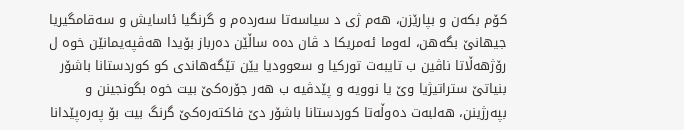كۆم بكه‌ن و بپارێزن، هه‌م ژى د سیاسه‌تا سه‌رده‌م و گرنگیا ئاسایش و سه‌قامگیریا جیهانێ بگه‌هن، له‌وما ئه‌مریكا د ڤان ده‌ه ساڵێن ده‌رباز بۆیدا هه‌ڤپه‌یمانێن خوه‌ ل رۆژهه‌ڵاتا ناڤین ب تایبه‌ت توركیا و سعوودیا یێن تێگه‌هاندى كو كوردستانا باشۆر بنیاتێ ستراتیژیا وێ یا نوویه‌ و پێدڤیه‌ ب هه‌ر جۆره‌كێ بیت خوه‌ بگونجینن و بپه‌رژینن، هه‌لبه‌ت ده‌وڵه‌تا كوردستانا باشۆر دێ فاكته‌ره‌كێ گرنگ بیت بۆ په‌ره‌پێدانا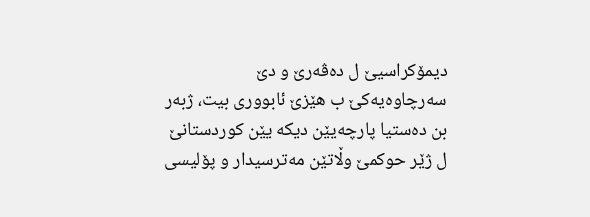دیمۆكراسیێ ل ده‌ڤه‌رێ و دێ سه‌رچاوه‌یه‌كێ ب هێزێ ئابوورى بیت، ژبه‌ر بن ده‌ستیا پارچه‌یێن دیكه‌ یێن كوردستانێ ل ژێر حوكمێ وڵاتێن مه‌ترسیدار و پۆلیسى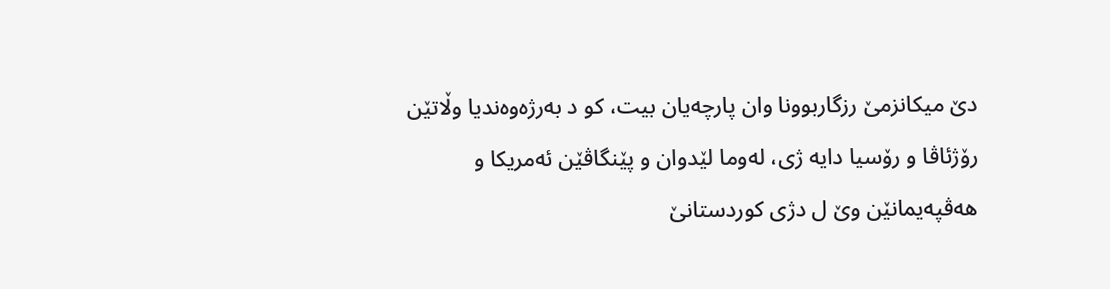دێ میكانزمێ رزگاربوونا وان پارچه‌یان بیت، كو د به‌رژه‌وه‌ندیا وڵاتێن رۆژئاڤا و رۆسیا دایه‌ ژى، له‌وما لێدوان و پێنگاڤێن ئه‌مریكا و هه‌ڤپه‌یمانێن وێ ل دژى كوردستانێ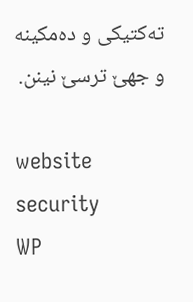ته‌كتیكى و ده‌مكینه‌ و جهێ ترسێ نینن.

website security
WP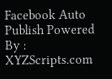Facebook Auto Publish Powered By : XYZScripts.com